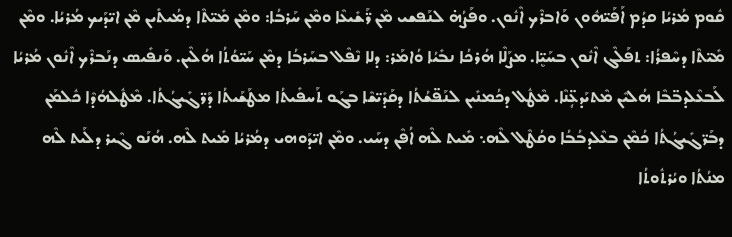ܩܽܘܡ ܡܳܪܝܳܐ ܩܕܳܡ ܐܰܦܰܝ̈ܗܽܘܢ ܘܰܐܒܪܶܟ ܐܶܢܽܘܢ. ܘܦܰܨܳܗ̇ ܠܢܰܦܫܝ ܡܶܢ ܪ̈ܰܫܺܝܥܶܐ ܘܡܶܢ ܚܰܪܒܳܐ: ܘܡܶܢ ܡܺܝ̈ܬܶܐ ܕܡܳܝܬܺܝܢ ܡܶܢ ܐܝ̈ܕܰܝܟ ܡܳܪܝܳܐ. ܘܡܶܢ ܡܺܝ̈ܬܶܐ ܕܚܶܦܪܳܐ: ܬܦܰܠܶܓ ܐܶܢܽܘܢ ܒܚܰܝܷ̈ܐ. ܡܨܰܠܶܐ ܗܳܪܟܳܐ ܢܒܺܝܳܐ ܘܳܐܡܰܪ: ܕܠܐ ܢܶܦܶܠ ܒܚܰܪܒܳܐ ܕܡܶܢ ܚܰܝ̈ܘܳܬܳܐ ܗܳܠܶܝܢ. ܘܰܢܦܺܝܣ ܕܢܰܒܪܶܟ ܐܶܢܽܘܢ ܡܳܪܝܳܐ ܠܰܒܥܶܠܕܒ̈ܒܶܐ ܗܳܠܝܶܢ ܡܶܬܝܰܕܥܴ̈ܢܶܐ. ܡܶܛܽܠ ܕܟܳܡܢܺܝܢ ܠܢܰܦ̈ܫܳܬܳܐ ܕܩܰܕܺܝ̈ܫܶܐ ܒܓܰܘ ܬܰܚܦܺܝܬܳܐ ܡܛܰܫܰܝܬܳܐ ܕܰܪ̈ܓܺܝܓܳܬܳܐ. ܡܶܛܽܠܗܳܕܶܐ ܟܽܠܡܰܢ ܕܒܰܪ̈ܓܺܝܓܳܬܳܐ ܟܳܡܶܢ ܒܥܶܠܕܒܳܒܳܐ ܘܩܳܛܶܠ ܠܶܗ܆ ܡܺܝܬ ܠܶܗ ܐܳܦܶܢ ܕܚܰܝ. ܘܡܶܢ ܐܝ̈ܕܰܘܗܝ ܕܡܳܪܝܳܐ ܡܺܝܬ ܠܶܗ. ܗܳܢܰܘ ܓܶܝܪ ܕܠܰܝܬ ܠܶܗ ܡܢܳܬܳܐ ܘܝܳܪܬܽܘܬܳܐ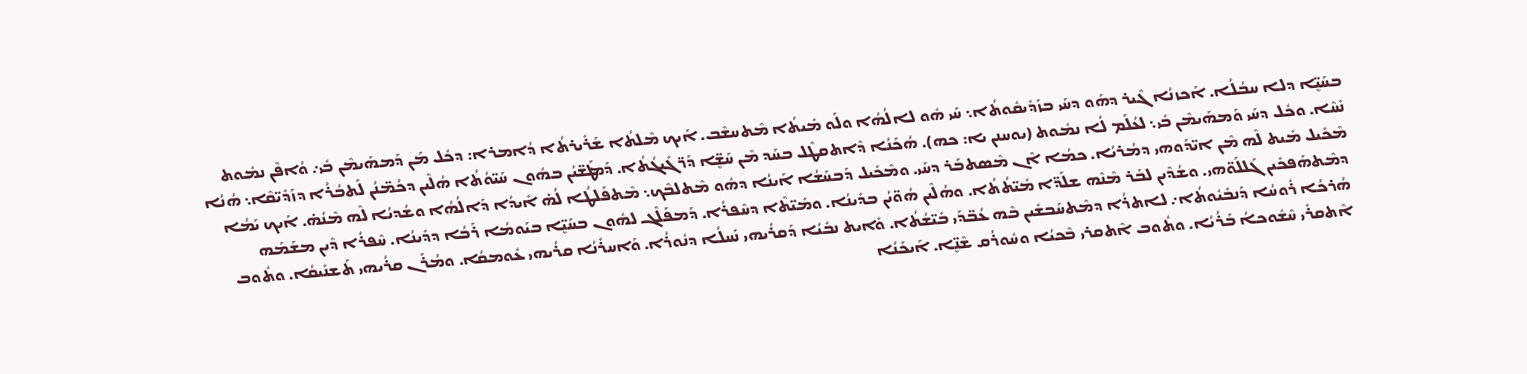ܒܚܰܝܷ̈ܐ ܕܠܐ ܚܒܳܠܳܐ. ܐܰܟܙܢܳܐ ܓܶܝܪ ܕܗܰܘ ܕܚܰܝ ܒܙܰܕܺܝܩܽܘܬܳܐ܆ ܚܰܝ ܗܽܘ ܠܐܠܳܗܳܐ ܘܠܰܘ ܡܺܝܬܳܐ ܡܶܬܚܫܶܒ. ܐܰܝܟ ܡܶܠܬܳܐ ܫܰܪܺܝܪܬܳܐ ܕܳܐܡܪܐ: ܕܟܽܠ ܡܰܢ ܕܰܡܗܰܝܡܶܢ ܒܺܝ܇ ܘܳܐܦܶܢ ܢܡܽܘܬ ܢܺܚܶܐ. ܘܟܽܠ ܕܚܰܝ ܘܰܡܗܰܝܡܶܢ ܒܺܝ܆ ܠܥܳܠܰܡ ܠܳܐ ܢܡܽܘܬ (ܝܘܚܢܢ ܝܐ: ܟܗ). ܗܳܟܰܢܳܐ ܕܶܐܬܩܛܶܠ ܒܚܰܕ ܡܶܢ ܚܰܫܷ̈ܐ ܕܰܪ̈ܓܺܝܓܳܬܳܐ. ܕܰܡܛܰܫ̈ܝܳܢ ܒܗܽܘܢ ܚܰܝ̈ܘܳܬܳܐ ܗܳܠܶܝܢ ܕܟܳܡ̈ܢܳܢ ܠܰܬܒܳܪܳܐ ܕܙܰܕܺܝ̈ܩܶܐ܆ ܗܳܢܳܐ ܡܶܟܺܝܠ ܡܺܝܬ ܠܶܗ ܡܶܢ ܐܝ̈ܕܰܘܗܝ ܕܡܳܪܝܳܐ. ܟܡܳܐ ܐܶܢ ܡܶܣܬܒܰܪ ܕܚܰܝ. ܘܡܶܟܺܝܠ ܕܰܒܚܰܫܳܐ ܐܰܝܢܳܐ ܕܗܽܘ ܡܶܬܠܒܶܟ܆ ܡܶܬܦܰܠܛܳܐ ܠܳܗ̇ ܐܺܝܕܳܐ ܕܰܐܠܳܗܳܐ ܘܫܳܕܝܳܐ ܠܶܗ ܡܶܢܳܗ̇. ܐܰܝܟ ܝܰܡܳܐ ܕܡܶܬܗܰܦܟܺܝܢ ܓܰܠܠܰܘ̈ܗܝ. ܘܫܳܕܶܝܢ ܠܒܰܪ ܡܶܢܶܗ ܫܠܰܕ̈ܐ ܡܺܝ̈ܬܳܬܳܐ. ܘܗܳܠܶܝܢ ܗܳܘ̈ܝܳܢ ܒܕܺܝܢܳܐ. ܘܡܺܝ̈ܬܶܐ ܕܚܶܦܪܳܐ. ܕܰܡܦܰܠܶܓ ܠܗܽܘܢ ܒܚܰܝܷ̈ܐ ܒܝܰܘܡܳܐ ܪܰܒܳܐ ܕܕܺܝܢܳܐ. ܚܶܦܪܳܐ ܕܶܝܢ ܡܫܰܡܰܗ ܗܳܪܟܳܐ ܪܽܘܚܳܐ ܕܰܢܒܺܝܽܘܬܳܐ܇ ܠܐܬܪܳܐ ܕܡܶܬܚܰܒܫܺܝܢ ܒܶܗ ܥܳܒ̈ܕܰܝ ܒܺܝ̈ܫܳܬܳܐ. ܘܺܐܝܬ ܢܒܺܝܳܐ ܕܰܩܪܳܝܗܝ ܢܰܚܠܳܐ ܕܢܽܘܪܳܐ. ܘܰܐܚܪܺܢܳܐ ܩܪܳܝܗܝ ܥܽܘܡܩܳܐ. ܘܡܳܪܰܢ ܩܪܳܝܗܝ ܬܰܫܢܺܝܩܳܐ. ܘܬܽܘܒ ܐܶܬܩܪܺܝ ܚܶܫܽܘܟܐܳ ܒܰܪܳܝܳܐ. ܘܬܽܘܒ ܐܶܬܩܪܝ ܒܶܟܝܳܐ ܘܚܽܘܪܳܩ ܫܶܢܷ̈ܐ. ܐܰܝܟܰܢܳܐ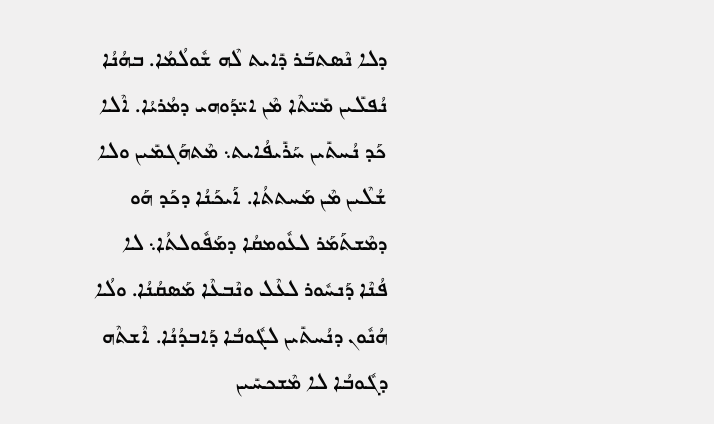ܕܠܐ ܢܶܣܬܒܰܪ ܕܺܐܝܬ ܠܶܗ ܫܽܘܠܳܡܳܐ. ܒܗܳܢܳܐ ܢܳܦܠܺܝܢ ܡܺܝ̈ܬܶܐ ܡܶܢ ܐܝ̈ܕܰܘܗܝ ܕܡܳܪܝܳܐ. ܐܶܠܐ ܟܰܕ ܢܳܚܬܺܝܢ ܚܰܪܺܝܦܳܐܝܬ܆ ܡܶܬܗܰܓܡܺܝܢ ܘܠܐ ܫܳܠܶܝܢ ܡܶܢ ܡܰܚܬܬܳܐ. ܐܰܝܟܰܢܳܐ ܕܟܰܕ ܗܰܘ ܕܡܶܫܬܰܡܰܪ ܠܥܽܘܡܩܳܐ ܕܡܰܦܽܘܠܬܳܐ܆ ܠܐ ܦܳܢܶܐ ܕܰܢܚܽܘܪ ܠܥܶܠ ܘܢܶܒܥܶܐ ܡܰܣܩܳܢܳܐ. ܘܠܳܐ ܗܳܢܽܘܢ ܕܢܳܚܬܺܝܢ ܠܓܽܘܒܳܐ ܕܰܐܒܕܳܢܳܐ. ܐܶܫܬܶܗ ܕܓܽܘܒܳܐ ܠܐ ܡܶܫܟܚܺܝܢ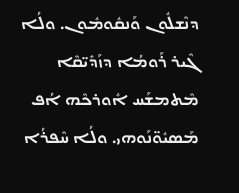ܕܢܶܫܠܽܘܢ ܘܰܢܩܽܘܡܽܘܢ. ܘܠܳܐ ܓܶܝܪ ܪܰܘܡܳܐ ܕܙܰܕܺܝ̈ܩܶܐ ܡܶܬܡܫܰܚ ܐܽܘܪܟܶܗ ܐܳܦ ܡܰܣܝܽܘ̈ܢܰܘܗܝ. ܘܠܳܐ ܚܶܦܪܳܐ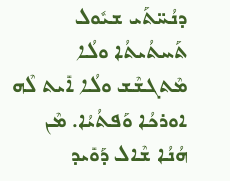ܕܢܳܚ̈ܬܰܝ ܫܝܽܘܠ ܬܰܚܬܳܝܬܳܐ ܘܠܳܐ ܡܶܬܓܫܶܫ ܘܠܳܐ ܐܺܝܬ ܠܶܗ ܐܘܪܟܳܐ ܘܰܦܬܳܝܳܐ. ܡܶܢ ܗܳܢܳܐ ܫܶܐܠ ܕܰܘܺܝܕ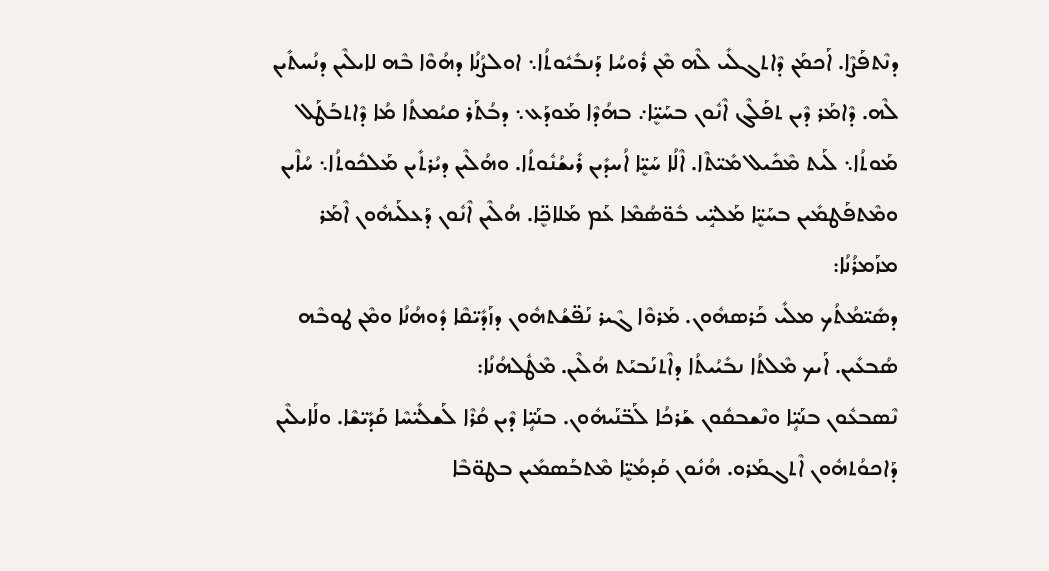ܕܢܶܬܦܰܨܶܐ. ܐܰܟܡܰܢ ܕܶܐܬܓܠܺܝ ܠܶܗ ܡܶܢ ܪܽܘܚܳܐ ܕܰܢܒܺܝܽܘܬܳܐ܆ ܐܘܠܨܳܢܳܐ ܕܗܳܘܶܐ ܒܶܗ ܠܐܝܠܶܝܢ ܕܢܳܚܬܺܝܢ ܠܶܗ. ܕܶܐܡܰܪ ܕܶܝܢ ܬܦܰܠܶܓ ܐܶܢܽܘܢ ܒܚܰܝܷ̈ܐ܇ ܒܗܳܕܶܐ ܡܰܘܕܰܥ܆ ܕܒܳܬܰܪ ܩܝܳܡܬܳܐ ܡܳܐ ܕܶܐܬܒܰܛܰܠ ܡܰܘܬܳܐ܆ ܠܰܝܬ ܡܶܟܺܝܠ ܡܺܝ̈ܬܶܐ. ܐܶܠܳܐ ܚܰܝܷ̈ܐ ܐܳܚܕܺܝܢ ܪܺܝܫܳܢܽܘܬܳܐ. ܘܗܳܠܶܝܢ ܕܝܳܪܬܺܝܢ ܡܰܠܟܽܘܬܳܐ܆ ܚܳܐܶܝܢ ܘܡܶܬܦܰܛܡܺܝܢ ܒܚܰܝܷ̈ܐ ܡܰܠܝܱ̈ܝ ܒܽܘ̈ܣܳܡܶܐ ܥܰܡ ܡܰܠܐܟܷ̈ܐ. ܗܳܠܶܝܢ ܐܶܢܽܘܢ ܕܰܥܠܰܝܗܽܘܢ ܐܶܡܰܪ ܡܙܰܡܪܳܢܳܐ:
ܕܣܺܝ̈ܡܳܬܳܟ ܡܠܺܝ ܟܰܪܣܗܽܘܢ. ܡܰܪܘܶܐ ܓܶܝܪ ܢܰܦ̈ܫܳܬܗܽܘܢ ܕܙܰܕܺܝ̈ܩܶܐ ܕܽܘܗܳܢܳܐ ܘܡܶܢ ܛܘܒܶܗ ܣܳܒܥܺܝܢ. ܐܰܝܟ ܡܶܠܬܳܐ ܢܒܺܝܳܝܬܳܐ ܕܐܶܬܢܰܒܝܰܬ ܗܳܠܶܝܢ. ܡܶܛܽܠܗܳܢܳܐ:
ܢܶܣܒܥܽܘܢ ܒܢܰܝܴ̈ܐ ܘܢܶܫܒܩܽܘܢ ܫܰܪܟܳܐ ܠܰܒ̈ܢܰܝܗܽܘܢ. ܒܢܰܝܴ̈ܐ ܕܶܝܢ ܩܳܪܶܐ ܠܰܫܠܺܝ̈ܚܶܐ ܩܰܕܺܝ̈ܫܶܐ. ܘܠܰܐܝܠܶܝܢ ܕܰܐܟܘܳܬܗܽܘܢ ܐܶܬܓܡܰܪܘ. ܗܳܢܽܘܢ ܩܰܕܡܳܝܷ̈ܐ ܡܶܬܒܰܣܡܺܝܢ ܒܛܘ̈ܒܶܐ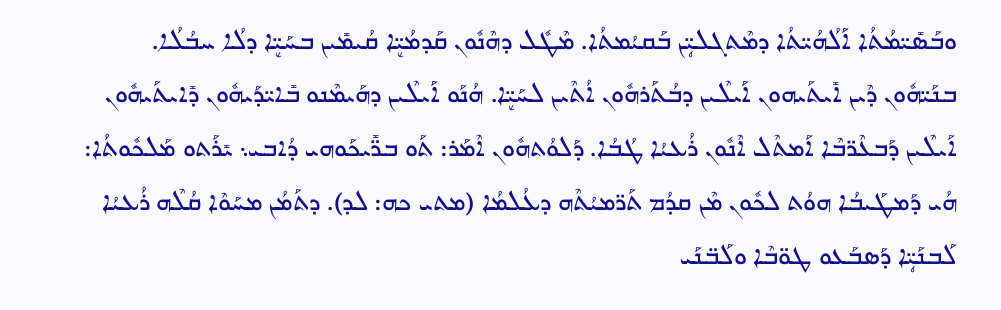ܘܒܰܣܺܝ̈ܡܳܬܳܐ ܐܰܠܳܗܳܝ̈ܬܳܐ ܕܡܶܬܓܠܝܴ̈ܢ ܒܰܩܝܳܡܬܳܐ. ܡܶܛܽܠ ܕܗܶܢܽܘܢ ܩܰܕܡܳܝܷ̈ܐ ܩܳܝܡܺܝܢ ܒܚܰܝܷ̈ܐ ܕܠܳܐ ܚܒܳܠܳܐ. ܒܢܰܝ̈ܗܽܘܢ ܕܶܝܢ ܐܺܝܬܰܝܗܘܢ ܐܰܝܠܶܝܢ ܕܒܳܬܰܪܗܽܘܢ ܐܳܬܶܝܢ ܠܚܰܝܷ̈ܐ. ܗܳܢܰܘ ܐܰܝܠܶܝܢ ܕܗܰܝܡܶܢܘ ܒܺܐܝ̈ܕܰܝܗܽܘܢ ܕܺܐܝܬܰܝܗܽܘܢ ܐܰܝܠܶܝܢ ܕܰܒܥܶܪ̈ܒܶܐ ܐܰܡܬܶܠ ܐܶܢܽܘܢ ܪܳܥܝܳܐ ܛܳܒܳܐ. ܕܰܠܘܳܬܗܽܘܢ ܐܶܡܰܪ: ܬܰܘ ܒܪ̈ܺܝܟܰܘܗܝ ܕܳܐܒܝ܆ ܝܺܪܰܬܘ ܡܰܠܟܽܘܬܳܐ: ܗܳܝ ܕܰܡܛܰܝܒܳܐ ܗܘܳܬ ܠܟܽܘܢ ܡܶܢ ܩܕܳܡ ܬܰܪ̈ܡܝܳܬܶܗ ܕܥܳܠܡܳܐ (ܡܬܝ ܟܗ: ܠܕ). ܕܬܰܡܳܢ ܡܚܰܘܶܐ ܩܳܠܶܗ ܪܳܥܝܳܐ ܠܰܒܢܰܝܴ̈ܐ ܕܰܣܒܰܥܘ ܛܘ̈ܒܶܐ ܘܠܰܒ̈ܢܰܝ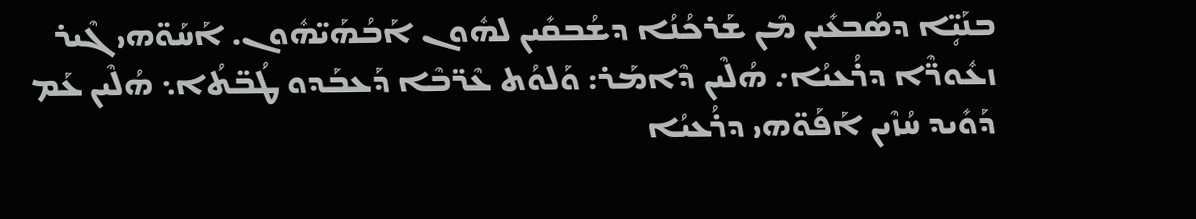ܒܢܰܝܴ̈ܐ ܕܣܳܒܥܺܝܢ ܡܶܢ ܫܰܪܟܳܢܳܐ ܕܫܳܒܩܺܝܢ ܠܗܽܘܢ ܐܰܒܳܗܰܝ̈ܗܽܘܢ. ܐܰܚܰܘ̈ܗܝ ܓܶܝܪ ܙܥܽܘܪ̈ܶܐ ܕܪܳܥܝܳܐ܇ ܗܳܠܶܝܢ ܕܶܐܡܰܪ: ܘܰܠܘܳܬ ܥܶܪ̈ܒܶܐ ܕܰܥܒܰܕܘ ܛܳܒ̈ܬܳܐ܆ ܗܳܠܶܝܢ ܥܰܡ ܕܰܘܺܝܕ ܚܳܙܶܝܢ ܐܰܦܰܘ̈ܗܝ ܕܪܳܥܝܳܐ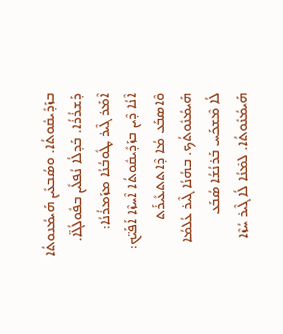ܒܙܰܕܺܝܩܽܘܬܳܐ. ܘܣܳܒܥܺܝܢ ܗܰܝܡܳܢܘܬܳܐ ܕܰܫܪܳܪܳܐ. ܒܰܕܠܳܐ ܢܳܦܠܺܝܢ ܒܦܽܘܠܳܓ̈ܐ. ܐܶܡܰܪ ܓܶܝܪ ܛܽܘܒܳܢܳܐ ܡܙܰܡܪܳܢܳܐ:
ܐܶܢܳܐ ܕܶܝܢ ܒܙܰܕܺܝܩܽܘܬܳܐ ܐܶܚܙܶܐ ܐܰܦܰܝ̈ܟ: ܘܶܐܣܒܰܥ ܡܳܐ ܕܶܐܬܬܥܺܝܪܰܬ ܗܰܝܡܳܢܽܘܬܳܟ. ܒܗܳܢܳܐ ܓܶܝܪ ܥܳܠܡܳܐ ܠܳܐ ܡܶܫܟܰܚ ܒܰܪܢܳܫܳܐ ܣܳܒܰܥ ܗܰܝܡܳܢܽܘܬܳܐ. ܠܡ̇ܢܳܐ ܠܳܐ ܓܶܝܪ ܚܳܙܶܐ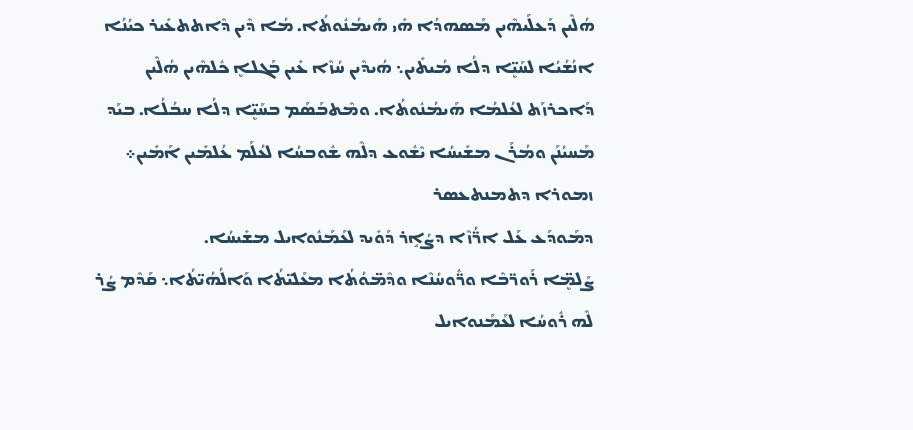ܗܳܠܶܝܢ ܕܰܥܠܰܝܗܶܝܢ ܡܰܣܗܕܳܐ ܗܺܝ ܗܰܝܡܳܢܽܘܬܳܐ. ܡܳܐ ܕܶܝܢ ܕܶܐܬܬܥܺܝܪ ܟܝܳܢܳܐ ܐܢܳܫܳܝܳܐ ܠܚܰܝܷ̈ܐ ܕܠܳܐ ܡܳܝܬܺܝܢ܆ ܗܳܝܕܶܝܢ ܚܳܙܶܐ ܥܺܝܢ ܒܰܓܠܐܷ ܟܽܠܗܶܝܢ ܗܳܠܶܝܢ ܕܰܐܟܪܙܰܬ ܠܥܳܠܡܳܐ ܗܰܝܡܳܢܽܘܬܳܐ. ܘܡܶܬܒܰܣܰܡ ܒܚܰܝܷ̈ܐ ܕܠܳܐ ܚܒܳܠܳܐ. ܒܝܰܕ ܡܰܚܝܳܢܰܢ ܘܡܳܪܰܢ ܡܫܺܝܚܳܐ ܝܶܫܽܘܥ ܕܠܶܗ ܫܽܘܒܚܳܐ ܠܥܳܠܰܡ ܥܳܠܡܺܝܢ ܐܰܡܺܝܢ܀
ܙܡܘܪܐ ܕܬܡܢܬܥܣܪ
ܕܡܰܘܕܰܥ ܥܰܠ‌ ܐܪ̈ܳܙܶܐ ܕܨܳܐܱܪ ܕܰܘܺܝܕ ܠܥܰܡܰܢܽܘܐܝܠ ܡܫܺܝܚܳܐ.
ܨܰܠܡܷ̈ܐ ܪܰܘܪ̈ܒܶܐ ܘܪ̈ܽܘܚܳܢܶܐ ܘܕܶܡ̈ܘܳܬܳܐ ܡܥܰܠܝ̈ܬܳܐ ܘܰܐܠܳܗܳܝ̈ܬܳܐ܆ ܩܰܕܶܡ ܨܳܪ ܠܶܗ ܪܽܘܚܳܐ ܠܥܰܡܰܢܘܐܝܠ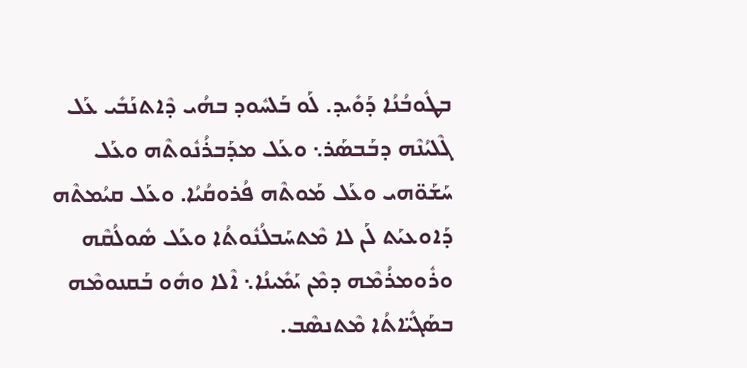ܒܛܽܘܒܳܢܳܐ ܕܰܘܺܝܕ. ܠܰܘ ܒܰܠܚܽܘܕ ܒܗܳܝ ܕܶܐܬܢܰܒܺܝ ܥܰܠ ܓܶܠܝܳܢܶܗ ܕܒܰܒܣܰܪ܆ ܘܥܰܠ ܡܕܰܒܪܳܢܽܘܬܶܗ ܘܥܰܠ ܚܰܫܰܘ̈ܗܝ ܘܥܰܠ ܡܰܘܬܶܗ ܦܳܪܘܩܳܝܳܐ. ܘܥܰܠ ܩܝܳܡܬܶܗ ܕܰܐܘܥܝܰܬ ܠܰܢ ܠܐ ܡܶܬܚܰܒܠܳܢܽܘܬܳܐ ܘܥܰܠ ܣܽܘܠܳܩܶܗ ܘܪܽܘܡܪܳܡܶܗ ܕܡܶܢ ܝܰܡܺܝܢܳܐ܆ ܐܶܠܐ ܘܗܽܘ ܒܰܩܢܘܡܶܗ ܒܣܰܓܺܝ̈ܐܬܳܐ ܡܶܬܢܣܶܒ.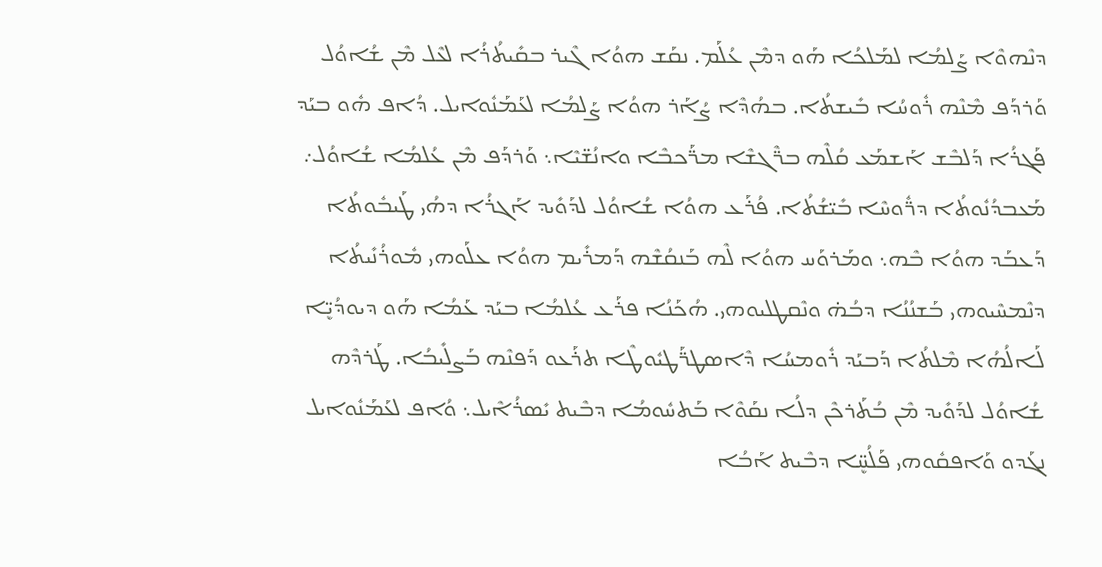ܕܢܶܗܘܶܐ ܨܰܠܡܳܐ ܠܡܰܠܟܳܐ ܗܰܘ ܕܡܶܢ ܥܳܠܰܡ. ܢܩܰܫ ܗܘܳܐ ܓܶܝܪ ܒܩܺܝܬܳܪܳܐ ܠܥܶܠ ܡܶܢ ܫܳܐܘܳܠ ܘܰܪܕܰܦ ܡܶܢܶܗ ܪܽܘܚܳܐ ܒܺܝܫܬܳܐ. ܒܗܳܕܶܐ ܨܳܐܰܪ ܗܘܳܐ ܨܰܠܡܳܐ ܠܥܰܡܰܢܽܘܐܝܠ. ܕܳܐܦ ܗܽܘ ܒܝܰܕ ܦܰܓܪܳܐ ܕܰܠܒܶܫ ܐܰܫܡܰܥ ܩܳܠܶܗ ܒܪ̈ܶܓܫܶܐ ܡܪ̈ܰܟܒܶܐ ܘܐܢܳܫ̈ܝܶܐ܆ ܘܰܪܕܰܦ ܡܶܢ ܥܳܠܡܳܐ ܫܳܐܘܳܠ܇ ܡܰܥܒܕܳܢܽܘܬܳܐ ܕܪ̈ܽܘܚܶܐ ܒܺܝ̈ܫܳܬܳܐ. ܦܳܪܰܥ ܗܘܳܐ ܫܳܐܘܳܠ ܠܕܰܘܺܝܕ ܐܰܓܪܳܐ ܕܗܳܝ ܛܰܝܒܽܘܬܳܐ ܕܰܥܒܰܕ ܗܘܳܐ ܒܶܗ܆ ܘܡܰܪܘܰܚ ܗܘܳܐ ܠܶܗ ܒܰܢܩܳܫܶܗ ܕܰܡܪܺܝܡ ܗܘܳܐ ܥܠܰܘܗܝ ܡܽܘܪܳܢܺܝܬܳܐ ܕܢܶܡܚܶܝܘܗܝ ܒܰܫܢܳܢܳܐ ܕܒܳܗ̇ ܘܢܶܩܛܠܝܘܗܝ. ܗܳܟܰܢܳܐ ܦܪܰܥ ܥܳܠܡܳܐ ܒܝܰܕ ܥܰܡܳܐ ܗܰܘ ܕܝܘܕܳܝܷ̈ܐ ܠܰܐܠܳܗܳܐ ܡܶܠܬܳܐ ܕܰܒܝܰܕ ܪܽܘܡܚܳܐ ܕܶܐܣܛܪ̈ܰܛܝܽܘܛܶܐ ܬܪܰܥܘ ܕܰܦܢܶܗ ܒܰܨܠܺܝܒܳܐ. ܛܰܪܕܶܗ ܫܳܐܘܳܠ ܠܕܰܘܺܝܕ ܡܶܢ ܒܳܬܰܪܟܶܢ ܕܠܳܐ ܢܩܰܘܶܐ ܒܰܬܚܽܘܡܳܐ ܕܒܶܝܬ ܝܺܣܪܳܐܶܝܠ܆ ܘܳܐܦ ܠܥܰܡܰܢܽܘܐܝܠ ܢܓܰܕܘ ܘܰܐܦܩܽܘܗܝ ܦܰܠܳܚܷ̈ܐ ܕܒܶܝܬ ܐܰܒܳܐ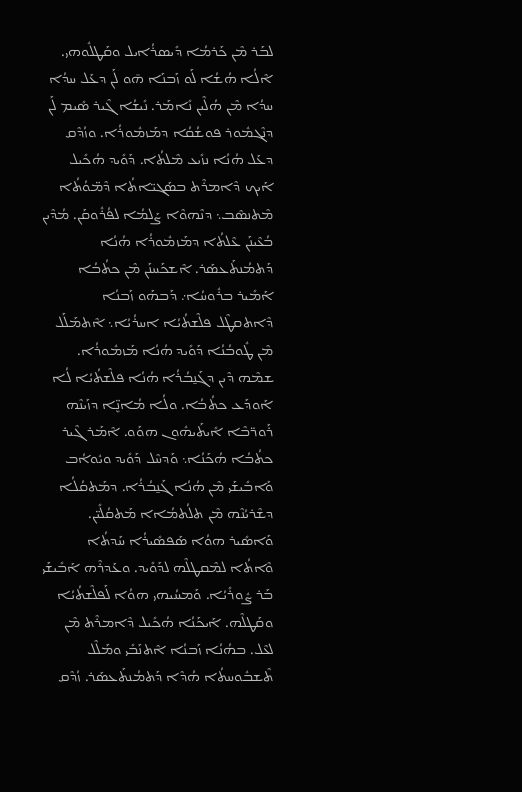ܠܒܰܪ ܡܶܢ ܟܰܪܡܳܐ ܕܺܝܣܪܳܐܝܠ ܘܩܰܛܠܽܘܗܝ. ܐܶܠܳܐ ܗܳܫܳܐ ܠܰܘ ܙܰܒܢܰܐ ܗ̄ܘ ܠܰܢ ܕܥܰܠ ܚܕܳܐ ܚܕܳܐ ܡܶܢ ܗܳܠܶܝܢ ܢܺܐܡܰܪ. ܢܺܝܫܳܐ ܓܶܝܪ ܣܺܝܡ ܠܰܢ ܕܢܶܓܡܽܘܪ ܦܘܫܳܩܳܐ ܕܡܰܙܡܽܘܪܳܐ. ܘܙܳܕܶܩ ܕܥܰܠ ܗܳܢܳܐ ܢܙܺܝܥ ܡܶܠܬܳܐ. ܕܰܘܺܝܕ ܗܳܟܺܝܠ ܐܰܝܟ ܕܶܐܡܪܶܬ ܒܣܰܓܝ̈ܐܬܳܐ ܕܶܡ̈ܘܳܬܳܐ ܡܶܬܢܣܶܒ܆ ܕܢܶܗܘܶܐ ܨܰܠܡܳܐ ܠܦܳܪܽܘܩܰܢ. ܡܳܕܶܝܢ ܒܳܥܶܝܢܰܢ ܥܶܠܬܳܐ ܕܡܰܙܡܽܘܪܳܐ ܗܳܢܳܐ ܕܰܬܡܳܢܬܰܥܣܰܪ. ܐܶܫܟܰܚܢܰܢ ܡܶܢ ܟܬܳܒܳܐ ܐܰܡܺܝܪ ܒܪܽܘܚܳܐ܇ ܕܰܒܗܰܘ ܙܰܒܢܳܐ ܕܶܐܬܩܛܶܠ ܦܠܶܫܬܳܝܳܐ ܐܚܪܳܝܳܐ܆ ܐܶܬܡܰܠܰܠ ܡܶܢ ܛܽܘܒܳܢܳܐ ܕܰܘܺܝܕ ܗܳܢܳܐ ܡܰܙܡܽܘܪܳܐ. ܫܡܶܗ ܕܶܝܢ ܕܓܰܢ̱ܒܳܪܳܐ ܗܳܢܳܐ ܦܠܶܫܬܳܝܳܐ ܠܳܐ ܐܰܘܕܰܥ ܟܬܳܒܳܐ. ܘܠܳܐ ܡܳܐܢܷ̈ܐ ܕܙܰܝܢܶܗ ܪܰܘܪ̈ܒܶܐ ܐܺܝܬܰܝܗܽܘܢ ܗܘܰܘ. ܐܶܡܰܪ ܓܶܝܪ ܟܬܳܒܳܐ ܗܳܟܰܢܳܐ܆ ܘܰܕܚܶܠ ܕܰܘܺܝܕ ܘܝܽܘܐܳܒ ܘܰܐܒܺܝܫܰܝ ܡܶܢ ܗܳܢܳܐ ܓܰܢ̱ܒܳܪܳܐ. ܕܡܰܬܩܳܠܳܐ ܕܫܶܪܝܳܢܶܗ ܡܶܢ ܬܠܳܬܡܳܐܐ ܡܰܬܩܳܠܺܝ̈ܢ. ܘܰܐܣܺܝܪ ܗܘܳܐ ܣܰܦܣܺܝܪܳܐ ܚܰܕܬܳܐ ܘܶܐܬܳܐ ܠܡܶܩܛܠܶܗ ܠܕܰܘܺܝܕ. ܘܥܰܕܪܶܗ ܐܰܒܺܝܫܰܝ ܒܰܪ ܨܽܘܪܺܝܳܐ. ܘܰܡܚܳܝܗܝ ܗܘܳܐ ܠܰܦܠܶܫܬܳܝܳܐ ܘܩܰܛܠܶܗ. ܐܰܝܟܰܢܳܐ ܗܳܟܺܝܠ ܕܶܐܡܪܶܬ ܡܶܢ ܠܥܶܠ. ܒܗܳܢܳܐ ܙܰܒܢܳܐ ܐܶܬܢܰܒܺܝ ܘܡܰܠܶܠ ܬܶܫܒܽܘܚܬܳܐ ܗܳܕܶܐ ܕܰܬܡܳܢܬܰܥܣܰܪ. ܙܳܕܶܩ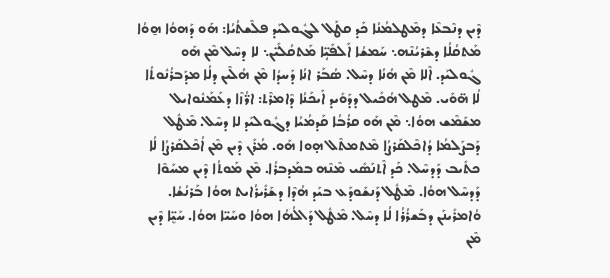ܕܶܝܢ ܕܢܶܒܥܶܐ ܕܡܶܛܠܡܳܢܳܐ ܟܰܕ ܩܛܰܠ ܠܓܽܘܠܝܰܕ ܦܠܶܫܬܳܝܳܐ: ܗܰܘ ܕܰܗܘܳܐ ܗ̱ܘܳܐ ܡܰܬܩܳܠܳܐ ܕܫܶܪܝܳܢܶܗ܆ ܚܰܡܫܳܐ ܐܰܠܦܰܝܴ̈ܐ ܡܰܬܩܳܠܺܝ̈ܢ܆ ܠܐ ܕܚܶܠ ܡܶܢ ܗܰܘ ܓܽܘܠܝܰܕ. ܐܶܠܐ ܡܶܢ ܗܳܢܳܐ ܕܚܶܠ. ܣܳܒܰܪ ܐܢܳܐ ܕܰܚܕܳܐ ܡܶܢ ܗܳܠܶܝܢ ܕܠܳܐ ܡܕܰܒܪܳܢܽܘܬܳܐ ܠܳܐ ܗ̈ܘܰܝ. ܡܶܛܠ ܗܳܟܺܝܠ ܕܕܰܘܺܝܕ ܐܰܝܟܰܢܳܐ ܕܶܐܡܪܶܬ: ܐܪ̈ܳܙܶܐ ܕܥܰܡܰܢܽܘܐܝܠ ܡܫܰܡܶܫ ܗܘܳܐ܆ ܡܶܢ ܗܰܘ ܩܪܳܒܳܐ ܩܰܕܡܳܝܳܐ ܕܓܽܘܠܝܰܕ ܠܐ ܕܚܶܠ. ܡܶܛܽܠ ܕܰܒܨܰܠܡܳܐ ܕܳܐܟܶܠܩܰܪܨܳܐ ܡܶܬܡܬܶܠ ܗ̣ܘܐ ܗܰܘ. ܡܳܪܰܢ ܕܶܝܢ ܡܶܢ ܐܳܟܶܠܩܰܪܨܳܐ ܠܳܐ ܟܬܺܝܒ ܕܰܕܚܶܠ. ܟܰܕ ܐܶܬܢܰܣܺܝ ܡܶܢܶܗ ܒܡܰܕܒܪܳܐ. ܡܶܢ ܡܰܘܬܳܐ ܕܶܝܢ ܡܚܰܘܶܐ ܕܰܕܚܶܠ ܗܘܳܐ. ܡܶܛܽܠ ܕܰܢܫܰܘܕܰܥ ܒܝܰܕ ܗܳܕܶܐ ܕܫܰܪܺܝܪܳܐܝܬ ܗܘܳܐ ܒܰܪܢܳܫܳܐ. ܘܳܐܡܪܺܝܢܰܢ ܕܒܰܫܪܳܪܳܐ ܠܳܐ ܕܚܶܠ. ܡܶܛܽܠ ܕܰܐܠܳܗܳܐ ܗܘܳܐ ܘܚܰܝ̈ܐ ܗܘܳܐ. ܚܰܝܷ̈ܐ ܕܶܝܢ ܡܶܢ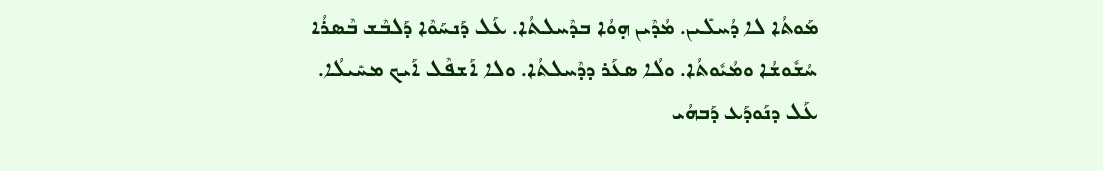ܡܰܘܬܳܐ ܠܐ ܕܳܚܠܺܝܢ. ܡܳܕܶܝܢ ܗ̣ܘܳܐ ܒܕܶܚܠܬܳܐ. ܥܰܠ ܕܰܢܚܰܘܶܐ ܕܰܠܒܶܫ ܒܶܣܪܳܐ ܚܳܫܽܘܫܳܐ ܘܡܳܝܽܘܬܳܐ. ܘܠܳܐ ܣܥܰܪ ܕܕܶܚܠܬܳܐ. ܘܠܐ ܐܰܫܦܶܠ ‌ܐܰܝܟ ܡܚܺܝܠܳܐ. ܥܰܠ ܕܢܰܘܕܰܥ ܕܰܒܗܳܝ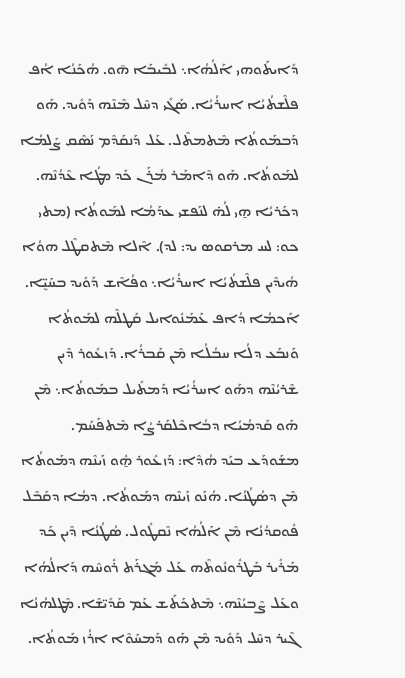ܕܺܐܝܬܰܘܗܝ ܐܰܠܳܗܳܐ܆ ܠܒܺܝܒܰܐ ܗ̄ܘ. ܗܳܟܰܢܳܐ ܐܳܦ ܦܠܶܫܬܳܝܳܐ ܐܚܪܳܝܳܐ. ܣܰܓܺܝ ܕܚܶܠ ܡܶܢܶܗ ܕܰܘܺܝܕ. ܗܰܘ ܕܰܒܡܰܘܬܳܐ ܡܶܬܡܬܶܠ. ܥܰܠ ܕܰܢܩܰܕܶܡ ܢܰܣܶܩ ܨܰܠܡܳܐ ܠܡܰܘܬܳܐ. ܗܰܘ ܕܶܐܡܰܪ ܡܳܪܰܢ ܟܰܕ ܡܛܳܐ ܥܶܕܳܢܶܗ. ܕܟܰܪܝܳܐ ܗ̱ܝ ܠܳܗ̇ ܠܢܰܦܫܝ ܥܕܰܡܳܐ ܠܡܰܘܬܳܐ (ܡܬܝ ܟܘ: ܠܚ ܡܪܩܘܣ ܝܕ: ܠܕ). ܐܶܠܐ ܡܶܬܩܛܶܠ ܗܘܳܐ ܗܳܝܕܶܝܢ ܦܠܶܫܬܳܝܳܐ ܐܚܪܳܝܳܐ܆ ܘܦܳܐܶܫ ܕܰܘܺܝܕ ܒܚܰܝܷ̈ܐ. ܐܰܟܡܳܐ ܕܳܐܦ ܥܰܡܰܢܽܘܐܝܠ ܩܰܛܠܶܗ ܠܡܰܘܬܳܐ ܘܰܢܒܰܥ ܕܠܳܐ ܚܒܳܠܳܐ ܡܶܢ ܩܰܒܪܳܐ. ܕܰܙܥܽܘܪ ܕܶܝܢ ܫܶܪܝܳܢܶܗ ܕܗܰܘ ܐܚܪܳܝܳܐ ܕܰܡܬܺܝܠ ܒܡܰܘܬܳܐ܆ ܡܶܢ ܗܰܘ ܩܰܕܡܳܝܳܐ ܕܒܳܐܟܶܠܩܰܪܨܳܐ ܡܶܬܦܰܚܰܡ. ܡܫܰܘܕܰܥ ܒܝܰܕ ܗܳܕܶܐ: ܕܰܙܥܽܘܪ ܗ̱ܽܘ ܙܰܝܢܶܗ ܕܡܰܘܬܳܐ ܡܶܢ ܕܣܳܛܳܢܳܐ. ܗܳܢܰܘ ܙܰܝܢܶܗ ܕܡܰܘܬܳܐ. ܕܡܳܐ ܕܩܰܒܶܠ ܦܽܘܩܕܳܢܳܐ ܡܶܢ ܐܰܠܳܗܳܐ ܢܶܩܛܽܘܠ. ܣܳܛܳܢܳܐ ܕܶܝܢ ܟܰܕ ܡܰܪܺܝܪ ܒܰܛܪܽܘܢܽܘܬܶܗ ܥܰܠ ܡܰܓܪܰܬ ܪܽܘܚܶܗ ܕܰܐܠܳܗܳܐ ܘܥܰܠ ܨܶܒܝܳܢܶܗ܆ ܡܶܬܟܰܬܰܫ ܥܰܡ ܩܰܕܺܝ̈ܫܶܐ. ܡܶܛܠܗܳܢܳܐ ܓܶܝܪ ܕܚܶܠ ܕܰܘܺܝܕ ܡܶܢ ܗܰܘ ܕܰܡܚܰܘܶܐ ܐܪܳܙ ܡܰܘܬܳܐ.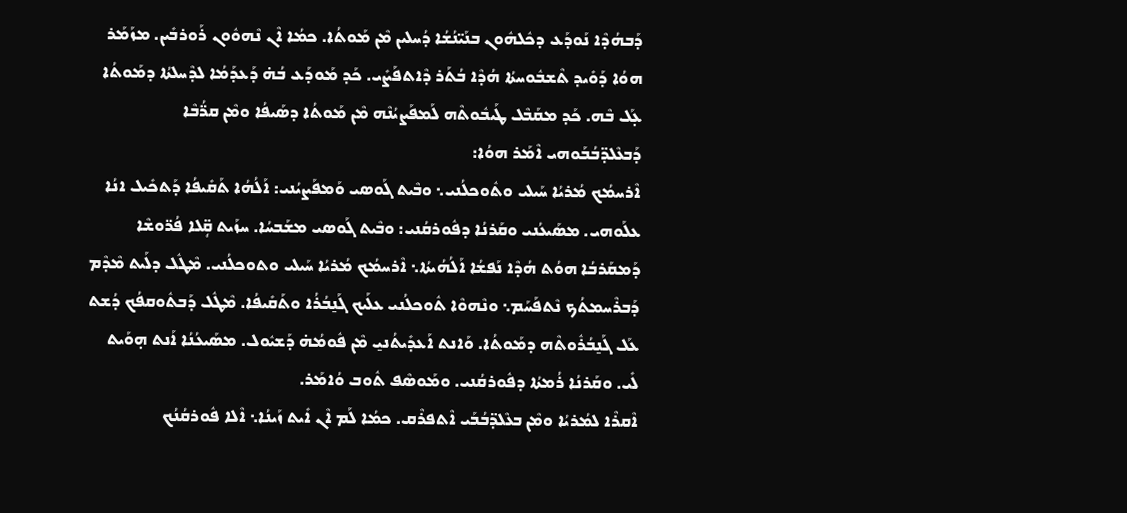ܕܰܒܗܳܕܶܐ ܢܰܘܕܰܥ ܕܟܽܠܗܽܘܢ ܒܢܰܝ̈ܢܳܫܳܐ ܕܳܚܠܝܢ ܡܶܢ ܡܰܘܬܳܐ. ܟܡܳܐ ܐܶܢ ܢܶܗܘܽܘܢ ܪܰܘܪܒܺܝܢ. ܡܙܰܡܰܪ ܗܘܳܐ ܕܰܘܺܝܕ ܬܶܫܒܽܘܚܬܳܐ ܗܳܕܶܐ ܒܳܬܰܪ ܕܶܐܬܦܰܨܺܝ. ܟܰܕ ܡܰܘܕܰܥ ܒܳܗ̇ ܕܰܥܕܰܡܳܐ ܠܕܶܚܠܬܳܐ ܕܡܰܘܬܳܐ ܥ̣ܰܠ ܒܶܗ. ܟܰܕ ܡܩܰܒܶܠ ܛܰܝܒܽܘܬܶܗ ܠܰܡܦܰܨܝܳܢܶܗ ܡܶܢ ܡܰܘܬܳܐ ܕܣܰܝܦܳܐ ܘܡܶܢ ܩܪ̈ܳܒܶܐ ܕܰܒܥܶܠܕ̈ܒܳܒܰܘܗܝ ܐܶܡܰܪ ܗܘܳܐ:
ܐܶܪܚܡܳܟ ܡܳܪܝܳܐ ܚܰܝܠܝ ܘܬܽܘܟܠܳܢܝ܆ ܘܒܶܝܬ ܓܰܘܣܝ ܘܰܡܦܰܨܝܳܢܝ: ܐܰܠܳܗܳܐ ܬܰܩܺܝܦܳܐ ܕܰܬܟܺܝܠ‌ ܐܢܳܐ ܥܠܰܘܗܝ. ܡܣܰܝܥܳܢܝ ܘܩܰܪܢܳܐ ܕܦܽܘܪܩܳܢܝ: ܘܒܶܝܬ ܓܰܘܣܝ ܡܫܰܒܚܳܐ. ܚܙܰܝܬ ܩܴ̈ܠܐ ܦܳܪ̈ܘܫܶܐ ܕܰܡܩܰܪܒܳܐ ܗܘܳܬ ܗܳܕܶܐ ܢܰܦܫܳܐ ܐܰܠܳܗܳܝܬܳܐ܆ ܐܶܪܚܡܳܟ ܡܳܪܝܳܐ ܚܰܝܠܝ ܘܬܘܟܠܳܢܝ. ܡܶܛܽܠ ܕܠܰܝܬ ܡܶܕܶܡ ܕܰܒܪܶܚܡܬܳܟ ܢܶܬܦܰܚܰܡ܆ ܘܢܶܗܘܶܐ ܬܽܘܟܠܳܢܝ ܥܠܰܝܟ ܓܰܢ̱ܒܳܪܳܐ ܘܬܰܩܺܝܦܳܐ. ܡܶܛܽܠ ܕܰܒܬܽܘܩܦܳܟ ܕܳܫܬ ܥܰܠ ܓܰܢ̱ܒܳܪܽܘܬܶܗ ܕܡܰܘܬܳܐ. ܘܰܐܢܬ ܐܰܥܕܺܝܬܳܢܝ̱ ܡܶܢ ܦܽܘܡܳܗ̇ ܕܰܫܝܽܘܠ. ܡܣܰܝܥܳܢܳܐ ܐܰܢܬ ܗ̣ܘܰܝܬ ܠܺܝ. ܘܩܰܪܢܳܐ ܪܳܡܬܳܐ ܕܦܽܘܪܩܳܢܝ. ܘܡܰܘܣܶܦ ܬܽܘܒ ܘܳܐܡܰܪ.
ܐܶܩܪܶܐ ܠܡܳܪܝܳܐ ܘܡܶܢ ܒܥܶܠܕ̈ܒܳܒܰܝ ܐܶܬܦܪܶܩ. ܟܡܳܐ ܠܰܡ ܐܶܢ ܐܺܝܬ ܙܰܝܢܳܐ܆ ܐܶܠܐ ܦܽܘܪܩܳܢܳܟ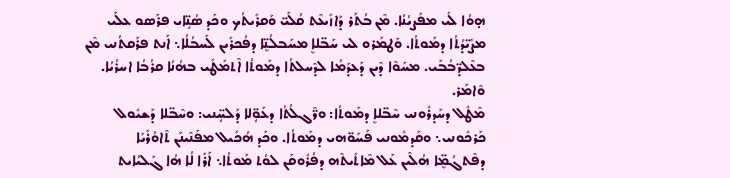ܗ̣ܘܳܐ ܠܺܝ ܡܦܰܨܝܳܢܳܐ. ܡܶܢ ܒܳܬܰܪ ܕܰܐܙܺܝܥܶܬ ܩܳܠܰܝ̈ ܘܰܩܪܺܝܬܳܟ ܘܟܰܕ ܣܳܢܱ̈ܐܝ ܦܪܰܣܘ ܥܠܰܝ ܡܨܺܝ̈ܕܳܬܳܐ ܕܡܰܘܬܳܐ. ܘܰܛܡܰܪܘ ܠܝ ܚܰܒ̈ܠܐܷ ܡܚܰܒܠܳܢܷ̈ܐ ܕܦܳܟܪܺܝܢ ܠܰܚܒܳܠܳܐ܆ ܐܰܢܬ ܦܪܰܩܬܳܢܝ ܡܶܢ ܒܥܶܠܕ̈ܒܳܒܰܝ. ܡܚܰܘܶܐ ܕܶܝܢ ܕܰܥܕܰܡܳܐ ܠܕܶܚܠܬܳܐ ܕܡܰܘܬܳܐ ܐܶܬܡܰܛܺܝ ܒܗܳܢܳܐ ܩܪܳܒܳܐ ܐܚܪܳܝܳܐ. ܘܶܐܡܰܪ.
ܡܶܛܽܠ ܕܚܰܕܪܽܘܢܝ ܚܶܒ̈ܠܐܷ ܕܡܰܘܬܳܐ: ܘܪ̈ܶܓܠܳܬܳܐ ܕܥܰܘܴ̈ܠܐ ܕܰܠܚܴ̈ܢܝ: ܘܚܶܒ̈ܠܐ ܕܰܫܝܽܘܠ ܟܰܪܟܽܘܢܝ܆ ܘܩܰܕܡܽܘܢܝ ܦܰܚܰܘ̈ܗܝ ܕܡܰܘܬܳܐ. ܘܟܰܕ ܗܳܟܺܝܠ ܡܦܰܢܶܝܢܰܢ ܬܶܐܘܳܪܺܝܰܐ ܕܦܶܬܓܳܡܷ̈ܐ ܗܳܠܶܝܢ ܥܰܠ ܡܶܐܬܺܝܬܶܗ ܕܦܳܪܽܘܩܰܢ ܠܘܳܬ ܡܰܘܬܳܐ܆ ܐܰܪܰܐ ܠܳܐ ܗܳܐ ܓܰܠܝܳܐܝܬ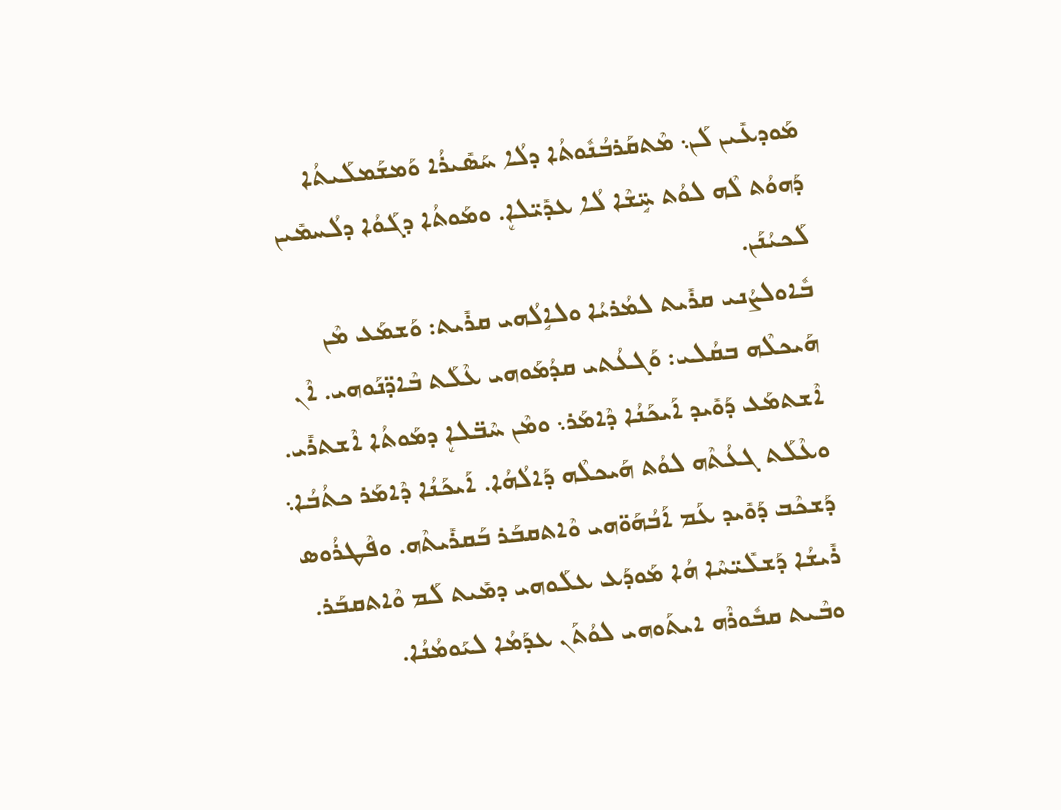ܡܰܘܕܥܺܝܢ ܠܰܢ܆ ܡܶܬܩܰܪܒܳܢܽܘܬܳܐ ܕܠܳܐ ܚܰܣܺܝܪܳܐ ܘܰܡܫܰܡܠܰܝܬܳܐ ܕܰܗܘܳܬ ܠܶܗ ܠܘܳܬ ܚܱ̈ܫܶܐ ܠܳܐ ܥܕܺܝ̈ܠܐܷ. ܘܡܰܘܬܳܐ ܕܓܰܘܳܐ ܕܠܳܚܡܺܝܢ ܠܰܟܝܳܢܰܢ.
ܒܽܐܘܠܨܳܢܝ ܩܪܺܝܬ ܠܡܳܪܝܳܐ ܘܠܐܱܠܳܗܝ ܩܪܺܝܬ: ܘܰܫܡܰܥ ܡܶܢ ܗܰܝܟܠܶܗ ܒܩܳܠܝ: ܘܰܓܥܳܬܝ ܩܕܳܡܰܘܗܝ ܥܶܠܰܬ ܒܶܐܕ̈ܢܰܘܗܝ. ܐܶܢ ܐܶܫܬܡܰܥ ܕܰܘܺܝܕ ܐܰܝܟܰܢܳܐ ܕܶܐܡܰܪ܆ ܘܡܶܢ ܚܶܒ̈ܠܐܷ ܕܡܰܘܬܳܐ ܐܶܫܬܪܺܝ. ܘܥܶܠܰܬ ܓܥܳܬܶܗ ܠܘܳܬ ܗܰܝܟܠܶܗ ܕܰܐܠܳܗܳܐ. ܐܰܝܟܰܢܳܐ ܕܶܐܡܰܪ ܟܬܳܒܳܐ܆ ܕܰܫܟܶܒ ܕܰܘܺܝܕ ܥܰܡ ܐܰܒܳܗܰܘ̈ܗܝ ܘܶܐܬܩܒܰܪ ܒܰܩܪܺܝܬܶܗ. ܘܦܶܛܪܳܘܣ ܪܺܝܫܳܐ ܕܰܫܠܺܝ̈ܚܶܐ ܗܳܐ ܡܰܘܕܰܥ ܥܠܰܘܗܝ ܕܡܺܝܬ ܠܰܡ ܘܶܐܬܩܒܰܪ. ܘܒܶܝܬ ܩܒܽܘܪܶܗ ܐܝܬܰܘܗܝ ܠܘܳܬܰܢ ܥܕܰܡܳܐ ܠܝܰܘܡܳܢܳܐ.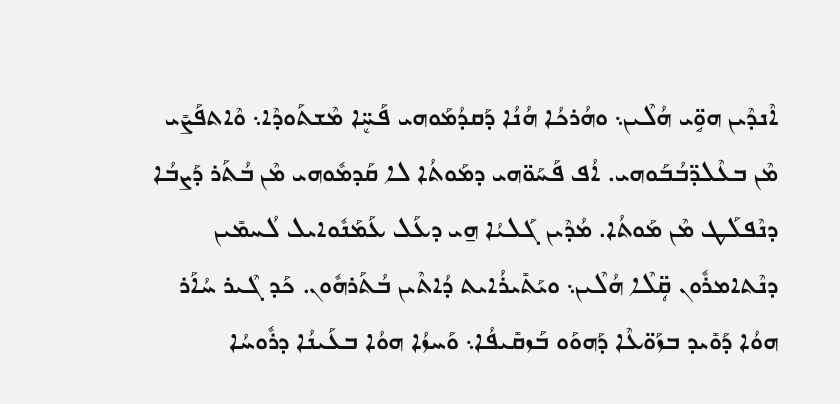ܐܶܢܕܶܝܢ ܗܘܱ̈ܝ ܗܳܠܶܝܢ܆ ܘܗܳܪܟܳܐ ܗܳܢܳܐ ܕܰܩܕܳܡܰܘܗܝ ܦܰܚܷ̈ܐ ܡܶܫܬܰܘܕܶܐ܆ ܘܶܐܬܦܰܨܺܝ ܡܶܢ ܒܥܶܠܕ̈ܒܳܒܰܘܗܝ. ܐܳܦ ܦܰܚܰܘ̈ܗܝ ܕܡܰܘܬܳܐ ܠܐ ܩܰܕܡܽܘܗܝ ܡܶܢ ܒܳܬܰܪ ܕܰܨܒܳܐ ܕܢܶܦܠܰܛ ܡܶܢ ܡܰܘܬܳܐ. ܡܳܕܶܝܢ ܓܰܠܝܳܐ ܗ̱ܝ ܕܥܰܠ ܥܰܡܰܢܽܘܐܝܠ ܠܳܚܡܺܝܢ ܕܢܶܬܐܡܪܽܘܢ ܩܴ̈ܠܶܐ ܗܳܠܶܝܢ܆ ܘܝܰܬܺܝܪܳܐܝܬ ܕܳܐܬܶܝܢ ܒܳܬܰܪܗܽܘܢ. ܟܰܕ ܓܶܝܪ ܚܳܐܰܪ ܗܘܳܐ ܕܰܘܺܝܕ ܒܙܰܘ̈ܥܶܐ ܕܰܗܘܰܘ ܒܰܙܩܺܝܦܳܐ܆ ܘܰܚܙܳܐ ܗܘܳܐ ܒܥܰܝܢܳܐ ܕܪܽܘܚܳܐ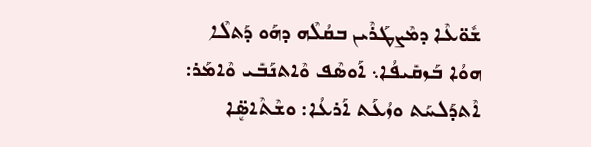ܫܽܘ̈ܥܶܐ ܕܡܶܨܛܰܪܶܝܢ ܒܩܳܠܶܗ ܕܗܰܘ ܕܰܬܠܶܐ ܗܘܳܐ ܒܰܙܩܺܝܦܳܐ܆ ܐܰܘܣܶܦ ܘܶܐܬܢܰܒܺܝ ܘܶܐܡܰܪ:
ܐܶܬܕܰܠܚܰܬ ܘܙܳܥܰܬ ܐܰܪܥܳܐ: ܘܫܶܬܶܐܣܷ̈ܐ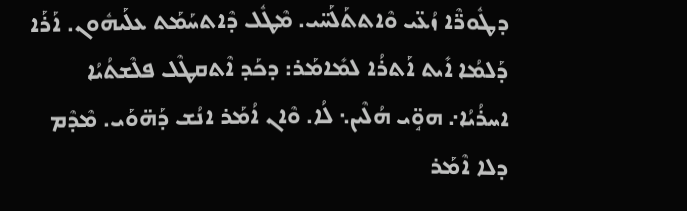ܕܛܽܘܪ̈ܶܐ ܙܳܥ̈ܝ ܘܶܐܬܬܰܠܰܚ̈ܝ. ܡܶܛܽܠ ܕܶܐܬܚܰܡܰܬ ܥܠܰܝܗܽܘܢ. ܐܰܪܰܐ ܕܰܠܡܳܐ ܐܺܝܬ ܐܰܬܪܳܐ ܠܡܺܐܡܰܪ: ܕܟܰܕ ܐܶܬܩܛܶܠ ܦܠܶܫܬܳܝܳܐ ܐܚܪܳܝܳܐ܇ ܗܘܱ̈ܝ ܗܳܠܶܝܢ܆ ܠܳܐ. ܘܶܐܢ ܐܳܡܰܪ ܐܢܳܫ ܕܰܗ̈ܘܰܝ. ܡܶܕܶܡ ܕܠܐ ܐܶܡܰܪ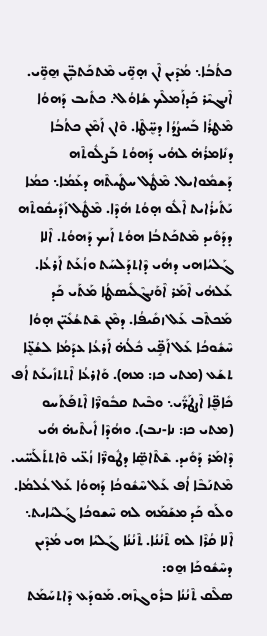ܟܬܳܒܳܐ܆ ܡܳܕܶܝܢ ܐܶܢ ܗ̣ܘܱ̈ܝ ܡܶܬܟܰܬܒܴ̈ܢ ܗ̱ܘܱ̈ܝ. ܐܶܢܓܝܶܪ ܟܰܕܐܰܡܠܶܟ ܫܳܐܘܳܠ܇ ܟܬܺܝܒ ܕܰܗܘܳܐ ܡܶܛܪܳܐ ܒܰܚܨܳܕܳܐ ܕܚܷ̈ܛܶܐ. ܘܶܐܢ ܐܰܡܶܢ ܟܬܳܒܳܐ ܕܢܺܐܡܪܳܗ̇ ܠܗܳܝ ܕܰܗܘܳܬ ܒܰܨܠܽܘܬܶܗ ܕܰܫܡܽܘܐܝܠ. ܡܶܛܽܠ ܚܛܺܝܬܶܗ ܕܥܰܡܳܐ܆ ܟܡܳܐ ܝܰܬܺܝܪܳܐܝܬ ܐܶܠܽܘ ܗ̣ܘܳܬ ܗܳܕܶܐ. ܡܶܛܽܠ ܙܰܕܺܝܩܽܘܬܶܗ ܕܕܰܘܺܝܕ ܡܶܬܟܰܬܒܳܐ ܗܘܳܬ ܐܰܝܟ ܕܰܗܘܳܬ. ܐܶܠܐ ܓܰܠܝܳܐܗܝ ܕܗܳܝ ܕܶܐܬܕܰܠܚܰܬ ܘܙܳܥܰܬ ܐܰܪܥܳܐ. ܥܰܠܗܳܝ ܐܶܡܰܪ ܐܶܘܰܢܓܶܠܺܝܣܛܳܐ ܡܰܬܰܝ ܟܰܕ ܡܰܟܬܶܒ ܥܰܠ ܙܩܺܝܦܳܐ. ܕܡܶܢ ܫܶܬܫܳܥܺܝ̈ܢ ܗ̣ܘܳܐ ܚܶܫܽܘܟܳܐ ܥܰܠ ‌ܐܰܦܱ̈ܝ ܟܽܠܳܗ̇ ܐܰܪܥܳܐ ܥܕܰܡܳܐ ܠܫܳܥܷ̈ܐ ܬܫܰܥ (ܡܬܝ ܟܙ: ܡܗ). ܘܰܐܪܥܳܐ ܐܶܬܬܙܺܝܥܰܬ ܐܳܦ ܟܺܐܦܷ̈ܐ ܐܶܨܛܰܪ̈ܺܝ܆ ܘܒܶܝܬ ܩܒܽܘܪ̈ܶܐ ܐܶܬܦܰܬܰܚܘ (ܡܬܝ ܟܙ: ܢܐ-ܢܒ). ܘܗܳܕܶܐ ܐܺܝܬܶܝܗ̇ ܗܳܝ ܕܶܐܡܰܪ ܕܰܘܺܝܕ. ܫܶܬܶܐܣܷ̈ܐ ܕܛܽܘܪ̈ܶܐ ܙܳܥ̈ܝ ܘܶܐܬܬܰܠܰܚ̈ܝ. ܡܶܬܢܰܒܶܐ ܐܳܦ ܥܰܠ ܚܶܫܽܘܟܳܐ ܕܰܗܘܳܐ ܥܰܠ ܥܳܠܡܳܐ. ܘܠܰܘ ܟܰܕ ܡܫܰܡܰܗ ܠܗ ܚܶܫܘܟܳܐ ܓܰܠܝܳܐܝܬ܆ ܐܶܠܐ ܩܳܪܶܐ ܠܗ ܬܶܢܳܢܳܐ. ܬܶܢܳܢܳܐ ܓܰܠܝܳܐ ܗܝ ܡܳܕܶܝܢ ܕܚܶܫܽܘܟܰܐ ܗ̱ܘ:
ܣܠܶܩ ܬܶܢܳܢܳܐ ܒܪܽܘܓܙܶܗ. ܡܰܘܕܰܥ ܕܶܐܬܚܰܡܰܬ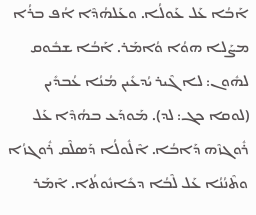ܐܰܒܳܐ ܥܰܠ ܥܰܘܠܳܐ. ܘܥܰܠܗܳܕܶܐ ܐܳܦ ܒܪܳܐ ܡܨܰܠܐ ܗܘܳܐ ܘܳܐܡܰܪ. ܐܰܒܳܐ ܫܒܽܘܩ ܠܗܽܘܢ: ܠܐ ܓܶܝܪ ܝܳܕܥܺܝܢ ܡܳܢܳܐ ܥܳܒܕܺܝܢ (ܠܘܩܐ ܟܓ: ܠܕ). ܡܰܘܕܰܥ ܒܗܳܕܶܐ ܥܰܠ ܪܽܘܓܙܶܗ ܕܰܐܒܳܐ. ܐܶܠܽܘܠܳܐ ܕܰܣܠܶܩ ܪܽܘܓܙܳܐ ܘܬܶܢܳܢܳܐ ܥܰܠ ܠܶܒܳܐ ܕܟܺܐܢܽܘܬܳܐ. ܐܶܡܰܪ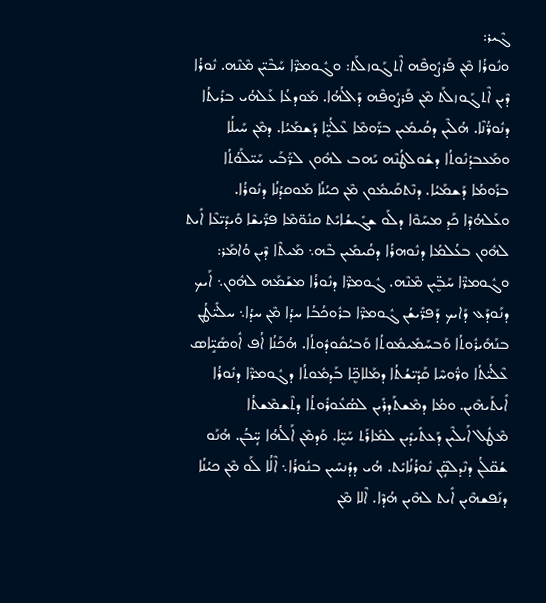ܓܶܝܪ:
ܘܢܽܘܪܳܐ ܡܶܢ ܦܰܪܨܽܘܦܶܗ ܐܶܬܓܰܘܙܠܰܬ: ܘܓܽܘܡܪ̈ܶܐ ܚܰܒܶܝ̈ܢ ܡܶܢܶܗ. ܢܽܘܪܳܐ ܕܶܝܢ ܐܶܬܓܰܘܙܠܰܬ ܡܶܢ ܦܰܪܨܽܘܦܶܗ ܕܰܐܠܳܗܳܐ. ܡܰܘܕܥܳܐ ܥܰܠܗܳܝ ܒܪܺܝܬܳܐ ܕܢܽܘܪ̈ܳܢܶܐ. ܗܳܠܶܝܢ ܕܩܳܝܡܺܝܢ ܒܪ̈ܰܘܡܶܐ ܥܶܠܳܝܷ̈ܐ ܕܰܫܡܰܝܳܐ. ܕܡܶܢ ܚܰܝܠܳܐ ܘܡܰܥܒܕܳܢܽܘܬܳܐ ܕܫܽܘܠܛܳܢܶܗ ܝܰܗܒ ܠܗܽܘܢ ܠܪ̈ܰܒܰܝ ܚܰܝ̈ܠܰܘܳܬܳܐ ܒܪܰܘܡܳܐ ܕܰܫܡܰܝܳܐ. ܕܢܶܬܩܰܝܡܽܘܢ ܡܶܢ ܟܝܳܢܳܐ ܡܰܘܩܕܳܢܳܐ ܕܢܽܘܪܳܐ. ܘܥܰܠܗܳܕܶܐ ܟܰܕ ܡܚܰܘܶܐ ܕܠܰܘ ܫܓܺܝܫܳܐܝܺܬ ܩܢܽܘ̈ܡܶܐ ܦܪ̈ܺܝܫܶܐ ܘܺܝܕܺܝ̈ܥܶܐ ܐܺܝܬ ܠܗܽܘܢ ܒܥܳܠܡܳܐ ܕܢܽܘܗܪܳܐ ܕܩܳܝܡܺܝܢ ܒܶܗ܆ ܡܰܝܬܶܐ ܕܶܝܢ ܘܳܐܡܰܪ: ܘܓܽܘܡܪ̈ܶܐ ܚܰܒܷ̈ܝܢ ܡܶܢܶܗ. ܓܽܘܡܪ̈ܶܐ ܕܢܽܘܪܳܐ ܡܫܰܡܰܗ ܠܗܽܘܢ܆ ܐܰܝܟ ܕܢܰܘܕܰܥ ܕܰܐܝܟ ܕܰܦܪ̈ܺܝܫܳܢ ܓܽܘܡܪ̈ܶܐ ܒܪܽܘܟܳܒܳܐ ܚܕܳܐ ܡܶܢ ܚܕܳܐ܆ ܚܠܺܝ̈ܛܳܢ ܒܢܰܗܺܝܪܽܘܬܳܐ ܘܰܒܚܰܡܺܝܡܽܘܬܳܐ ܘܰܒܝܳܩܽܘܕܽܘܬܳܐ. ܗܳܟܰܢܳܐ ܐܳܦ ܐܽܘܣܺܝܱ̈ܐܣ ܥܶܠܳܝ̈ܬܳܐ ܘܪ̈ܽܘܚܶܐ ܩܰܕܺܝ̈ܫܳܬܳܐ ܕܡܰܠܐܟܷ̈ܐ ܒܰܕܡܽܘܬܳܐ ܕܓܽܘܡܪ̈ܶܐ ܕܢܽܘܪܳܐ ܐܺܝܬܰܝܗܶܝܢ. ܘܡܳܐ ܕܡܶܫܬܰܕܪܺܝܢ ܠܣܳܥܽܘܪܽܘܬܳܐ ܕܬܶܫܡܶܫܬܳܐ ܡܶܛܽܠ ‌ܐܰܝܠܶܝܢ ܕܰܥܬܺܝܕܺܝܢ ܠܡܺܐܪܰܬ ܚܰܝܷ̈ܐ. ܘܰܕܡܶܢ ܐܰܠܳܗܳܐ ܚܴ̈ܒܳܢ. ܗܳܢܰܘ ܫܳܩ̈ܠܳܢ ܕܢܶܕܠܩܴ̈ܢ ܢܽܘܪܳܢܳܐܝܺܬ. ܗܳܝ ܕܕܳܢܚܺܝܢ ܒܢܽܘܪܳܐ܆ ܐܶܠܳܐ ܠܰܘ ܡܶܢ ܟܝܳܢܳܐ ܕܢܰܦܫܗܶܝܢ ܐܺܝܬ ܠܗܶܝܢ ܗܳܕܶܐ. ܐܶܠܐ ܡܶܢ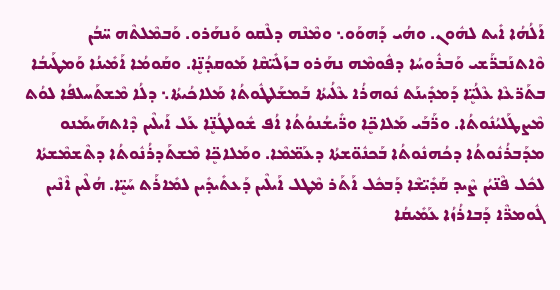ܐܰܠܳܗܳܐ ܐܺܝܬ ܠܗܽܘܢ. ܘܗܳܝ ܕܰܗܘܰܘ܆ ܘܡܶܢܶܗ ܕܠܶܩܘ ܘܰܢܗܰܪܘ. ܘܰܒܡܶܠܬܶܗ ܚ̈ܒܳܢ ܘܶܐܬܢܰܒܪ̈ܰܫܝ ܘܰܒܪܽܘܚܳܐ ܕܦܽܘܡܶܗ ܢܗܰܪܘ ܒܙܰܠܺܝ̈ܩܶܐ ܡܰܘܩܕܳܢܷ̈ܐ. ܘܩܰܘܡܳܐ ܐܰܡܺܝܢܳܐ ܘܰܡܛܰܝܒܳܐ ܒܬܰܪ̈ܥܶܐ ܥܶܠܳܝܷ̈ܐ ܕܰܡܕܺܝܢܰܬ ܢܽܘܗܪܳܐ ܥܶܠܳܝܬܳܐ ܒܰܡܫܰܠܛܽܘܬܳܐ ܡܰܠܐܟܳܝܬܳܐ܆ ܕܠܳܐ ܡܶܫܬܰܚܠܦܳܐ ܠܘܳܬ ܡܶܨܛܰܠܝܳܢܽܘܬܳܐ. ܘܪ̈ܰܒܰܝ ܡܰܠܐܟܷ̈ܐ ܘܪ̈ܺܝܫܳܢܘܳܬܳܐ ܐܳܦ ܫܽܘܠܛܳܢܷ̈ܐ ܥܰܠ ܐܰܝܠܶܝܢ ܕܶܐܬܗܰܝܡܰܢܘ ܡܕܰܒܪܳܢܽܘܬܳܐ ܕܟܳܗܢܽܘܬܳܐ ܒܰܟܢܽܘ̈ܫܬܳܐ ܕܥܰܡ̈ܡܶܐ. ܘܡܰܠܐܟܷ̈ܐ ܡܶܫܬܰܕܪܳܢܽܘܬܳܐ ܕܬܶܫܡܶܫܬܳܐ ܠܟܽܠ ܦܶܢ̈ܝܳܢ ܨܶܝܕ ܩܰܕܺܝ̈ܫܶܐ ܕܰܒܟܽܠ ‌ܐܰܬܰܪ ܡܶܛܠ ‌ܐܰܝܠܶܝܢ ܕܰܥܬܺܝܕܺܝܢ ܠܡܺܐܪܰܬ ܚܰܝܷ̈ܐ. ܗܳܠܶܝܢ ܐܶܢܶܝܢ ܓܽܘܡܪ̈ܶܐ ܕܰܒܐܪܳܙܳܐ ܥܰܡܺܝܩܳܐ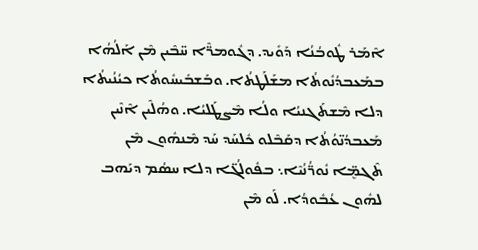ܐܶܡܰܪ ܛܽܘܒܳܢܳܐ ܕܰܘܺܝܕ. ܕܓܽܘܡܪ̈ܶܐ ܚ̈ܒܶܝܢ ܡܶܢ ܐܰܠܳܗܳܐ ܒܡܰܥܒܕܳܢܽܘܬܳܐ ܡܫܰܠܰܛܬܳܐ. ܘܒܰܫܒܺܝܚܽܘܬܳܐ ܟܝܳܢܳܝܬܳܐ ܕܠܐ ܡܶܫܬܰܓܢܝܳܐ ܘܠܳܐ ܡܶܨܛܰܠܝܳܐ. ܘܗܳܠܶܝܢ ܐܶܢܶܝܢ ܡܰܥܒܕܳܢ̈ܘܳܬܳܐ ܕܩܰܒܶܠܘ ܟܽܠܚܰܕ ܚܰܕ ܡܶܢܗܽܘܢ ܡܶܢ ܬܶܓܡܷ̈ܐ ܢܽܘܪ̈ܳܢܳܝܶܐ܆ ܒܦܽܘܠܳܓ̈ܐ ܕܠܐ ܚܣܳܡ ܕܝܰܗܒ ܠܗܽܘܢ ܥܳܒܽܘܕܳܐ. ܠܰܘ ܡܶܢ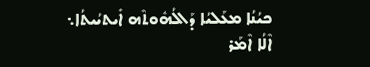ܟܝܳܢܳܐ ܡܥܰܠܝܳܐ ܕܰܐܠܳܗܽܘܬܶܗ ܐܺܝܬܝܳܝܬܳܐ܆ ܐܶܠܳܐ ܐܶܡܰܪ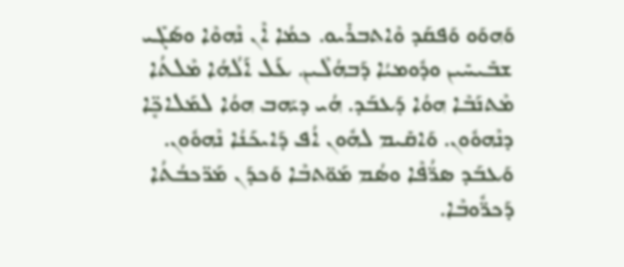ܘܰܗܘܰܘ ܘܰܦܩܰܕ ܘܶܐܬܒܪܺܝܘ. ܟܡܳܐ ܐܶܢ ܢܶܗܘܶܐ ܘܣܰܓܺܝ ܫܒܺܝܚܺܝܢ ܘܕܽܘܡܝܳܐ ܕܰܒܗܳܠܶܝܢ. ܥܰܠ ܐܰܠܳܗܳܐ ܡܶܠܬܳܐ ܡܶܬܢܰܒܶܐ ܗܘܳܐ ܕܰܥܒܰܕ. ܗܳܝ ܕܝܰܗܒ ܗܘܳܐ ܠܡܰܠܐܟܷ̈ܐ ܕܢܶܗܘܽܘܢ. ܘܰܐܩܺܝܡ ܠܗܽܘܢ ܐܳܦ ܕܰܐܝܟܰܢܳܐ ܢܶܗܘܽܘܢ. ܘܰܥܒܰܕ ܣܪ̈ܳܦܶܐ ܘܣܳܡ ܡܰܘ̈ܬܒܶܐ ܘܰܟܕܰܢ ܡܰܪ̈ܟܒܳܬܳܐ ܕܰܟܪ̈ܽܘܒܶܐ.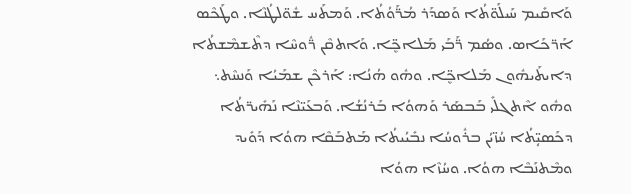ܘܰܐܩܺܝܡ ܚܰܝܠܰܘ̈ܬܳܐ ܘܰܣܕܰܪ ܡܳܪ̈ܰܘܳܬܳܐ. ܘܰܡܬܰܚ ܫܽܘ̈ܠܛܳܢܶܐ. ܘܛܰܟܶܣ ܐܰܪ̈ܟܰܐܣ. ܘܣܳܡ ܪ̈ܰܒܰܝ ܡܰܠܐܟܷ̈ܐ. ܘܰܐܬܩܶܢ ܪ̈ܽܘܚܶܐ ܕܬܶܫܡܶܫܬܳܐ ܕܐܝܬܰܝܗܽܘܢ ܡܰܠܐܟܷ̈ܐ. ܘܗܽܘ ܗܳܢܳܐ: ܐܰܪܟܶܢ ܫܡܰܝܳܐ ܘܰܢܚܶܬ܆ ܘܗܽܘ ܐܶܬܓܠܺܝ ܒܰܒܣܰܪ ܘܰܗܘܳܐ ܒܰܪܢܳܫܳܐ. ܘܰܒܥܰܝ̈ܢܶܐ ܢܰܗܺܝܪ̈ܬܳܐ ܕܟܰܣܝܴ̈ܬܳܐ ܚܳܙ̈ܝܳܢ ܒܪܽܘܚܳܐ ܢܒܺܝܳܝܬܳܐ ܡܰܬܒܰܩܶܐ ܗܘܳܐ ܕܰܘܺܝܕ ܘܡܶܬܢܰܒܶܐ ܗܘܳܐ. ܘܚܳܙܶܐ ܗܘܳܐ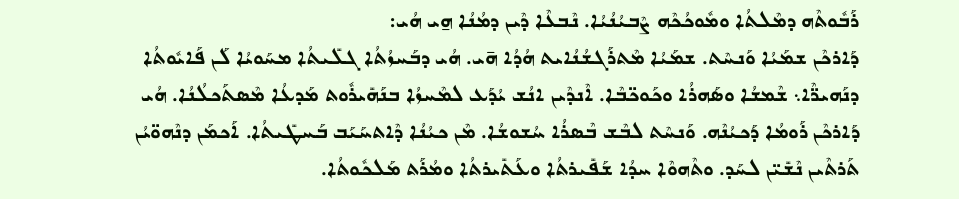ܪܰܒܽܘܬܶܗ ܕܡܶܠܬܳܐ ܘܡܽܘܟܳܟܶܗ ܨܶܒܝܳܢܳܝܳܐ. ܢܶܒܥܶܐ ܕܶܝܢ ܕܡܳܢܳܐ ܗ̱ܝ ܗܳܝ:
ܕܰܐܪܟܶܢ ܫܡܰܝܳܐ ܘܰܢܚܶܬ. ܫܡܰܝܳܐ ܡܶܬܪܰܓܫܳܢܳܐܝܬ ܗܳܕܳܐ ܗ̄ܝ. ܗܳܝ ܕܒܰܚܙܳܬܳܐ ܓܠܺܝܬܳܐ ܡܚܰܘܝܳܐ ܠܰܢ ܦܰܐܝܽܘܬܳܐ ܕܢܰܗܝܪ̈ܶܐ܆ ܫܶܡܫܳܐ ܘܣܰܗܪܳܐ ܘܟܰܘܟ̈ܒܶܐ. ܐܶܢܕܶܝܢ ܐܢܳܫ ܝܳܕܰܥ ܠܡܶܚܙܳܐ ܒܢܰܗܺܝܪܽܘܬ ܡܰܕܥܳܐ ܡܶܣܬܰܟܠܳܢܳܐ. ܗܳܝ ܕܰܐܪܟܶܢ ܪܰܘܡܳܐ ܕܰܟܝܳܢܶܗ. ܘܰܢܚܶܬ ܠܒܶܫ ܒܶܣܪܳܐ ܚܳܫܘܫܳܐ. ܡܶܢ ܟܝܳܢܳܐ ܕܶܐܬܚܰܝܰܒ ܒܰܚܛܺܝܬܳܐ. ܐܰܟܡܰܢ ܕܢܶܗܘ̈ܝܳܢ ܬܰܪܬܶܝܢ ܢܶܫܺܝ̈ܢ ܠܚܰܕ. ܘܬܶܗܘܶܐ ܚܕܳܐ ܫܰܦܺܝܪܬܳܐ ܘܥܰܬܺܝܪܬܳܐ ܘܡܳܪܰܬ ܡܰܠܟܽܘܬܳܐ.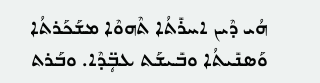ܗܳܝ ܕܶܝܢ ܐܚܪܺܬܳܐ ܬܶܗܘܶܐ ܡܫܰܟܰܪܬܳܐ ܘܰܣܢܺܝܬܳܐ ܘܒܺܝܫܰܬ ܥܒܴ̈ܕܶܐ. ܘܒܰܪܬ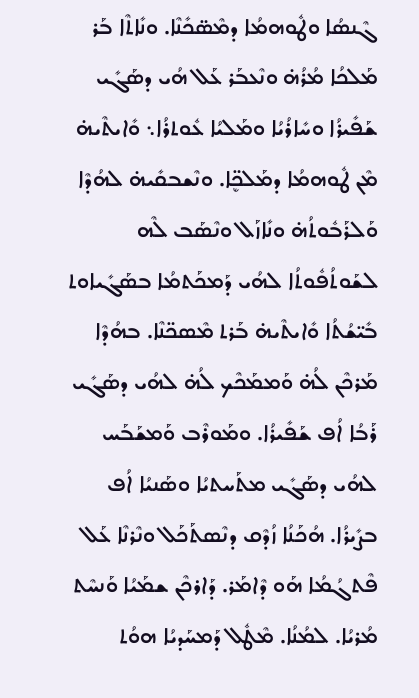ܓܶܢܣܳܐ ܘܛܽܘܗܡܳܐ ܕܡܶܣ̈ܟܺܢܶܐ. ܘܢܺܐܬܶܐ ܒܰܪ ܡܰܠܟܳܐ ܡܳܪܳܗ̇ ܘܢܶܥܒܰܪ ܥܰܠ ܗܳܝ ܕܣܰܓܺܝ ܫܰܦܺܝܪܳܐ ܘܚܺܐܪܳܝܳܐ ܘܡܰܠܝܳܐ ܥܽܘܬܪܳܐ܆ ܘܺܐܝܬܶܝܗ̇ ܡܶܢ ܛܽܘܗܡܳܐ ܕܡܰܠܟܷ̈ܐ. ܘܢܶܫܒܩܺܝܗ̇ ܠܗܳܕܶܐ ܘܰܠܪܰܒܽܘܬܳܗ̇ ܘܢܺܐܙܰܠ ܘܢܶܣܰܒ ܠܶܗ ܠܫܰܘܬܳܦܽܘܬܳܐ ܠܗܳܝ ܕܰܡܟܰܬܡܳܐ ܒܣܰܓܺܝܐܘܬ ܒܺܝ̈ܫܳܬܳܐ ܘܺܐܝܬܶܝܗ̇ ܒܰܪܬ ܡܶܣܟ̈ܢܶܐ. ܒܗܳܕܶܐ ܡܰܪܟܶܢ ܠܳܗ̇ ܘܰܡܡܰܟܶܟ ܠܳܗ̇ ܠܗܳܝ ܕܣܰܓܺܝ ܪܰܒܳܐ ܐܳܦ ܫܰܦܺܝܪܳܐ. ܘܡܰܘܪܶܒ ܘܰܡܫܰܒܰܚ ܠܗܳܝ ܕܣܰܓܺܝ ܡܬܰܚܬܝܳܐ ܘܣܰܢܝܳܐ ܐܳܦ ܒܨܺܝܪܳܐ. ܗܳܟܰܢܳܐ ܙܳܕܶܩ ܕܢܶܣܬܰܟܰܠ ܘܢܶܪܢܶܐ ܥܰܠ ܦܶܬܓܳܡܳܐ ܗܰܘ ܕܶܐܡܰܪ. ܕܰܐܪܟܶܢ ܫܡܰܝܳܐ ܘܰܢܚܶܬ ܡܳܪܝܳܐ. ܠܡܳܢܳܐ. ܡܶܛܽܠ ܕܰܡܚܰܕܝܳܐ ܗܘܳܬ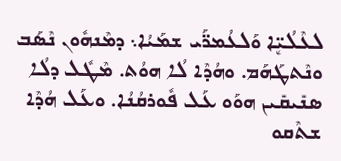ܠܥܶܠܳܝܷ̈ܐ ܘܰܠܥܳܡܪ̈ܰܝ ܫܡܰܝܳܐ܆ ܕܡܶܢܗܽܘܢ ܢܶܣܰܒ ܘܢܶܬܛܰܗܰܡ. ܘܗܳܕܶܐ ܠܳܐ ܗܘܳܬ. ܡܶܛܽܠ ܕܠܳܐ ܣܢܺܝܩܺܝܢ ܗܘܰܘ ܥܰܠ ܦܽܘܪܩܳܢܳܐ. ܘܥܰܠ ܗܳܕܶܐ ܫܬܶܩܘ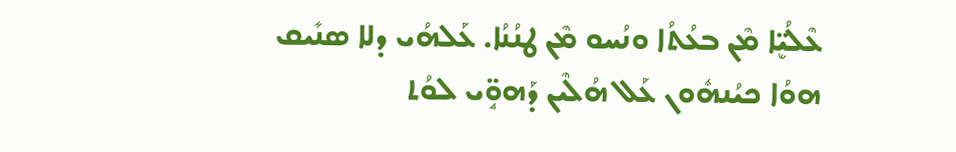ܥܶܠܳܝܷ̈ܐ ܡܶܢ ܒܥܳܬܳܐ ܘܢܳܚܘ ܡܶܢ ܛܢܳܢܳܐ. ܥܰܠܗܳܝ ܕܠܐ ܣܢܺܝܩ ܗܘܳܐ ܟܝܳܢܗܽܘܢ ܥܰܠ ܗܳܠܶܝܢ ܕܰܗܘܱ̈ܝ ܠܘܳܬ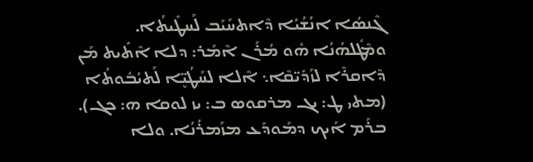ܓܶܢܣܳܐ ܐܢܳܫܳܝܳܐ ܕܶܐܬܚܰܝܰܒ ܠܰܚܛܺܝܬܳܐ. ܘܡܶܛܽܠܗܳܢܳܐ ܗܽܘ ܡܳܪܰܢ ܐܶܡܰܪ: ܕܠܐ ܐܶܬܺܝܬ ܡܰܢ ܕܶܐܩܪܶܐ ܠܙܰܕܺܝ̈ܩܶܐ܆ ܐܶܠܐ ܠܚܰܛܳܝܷ̈ܐ ܠܰܬܝܳܒܽܘܬܳܐ (ܡܬܝ ܛ: ܝܓ ܡܪܩܘܣ ܒ: ܝܙ ܠܘܩܐ ܗ: ܟܓ). ܒܪܰܡ ܐܰܝܟ ܕܡܰܘܕܰܥ ܡܙܰܡܪܳܢܳܐ. ܘܠܐ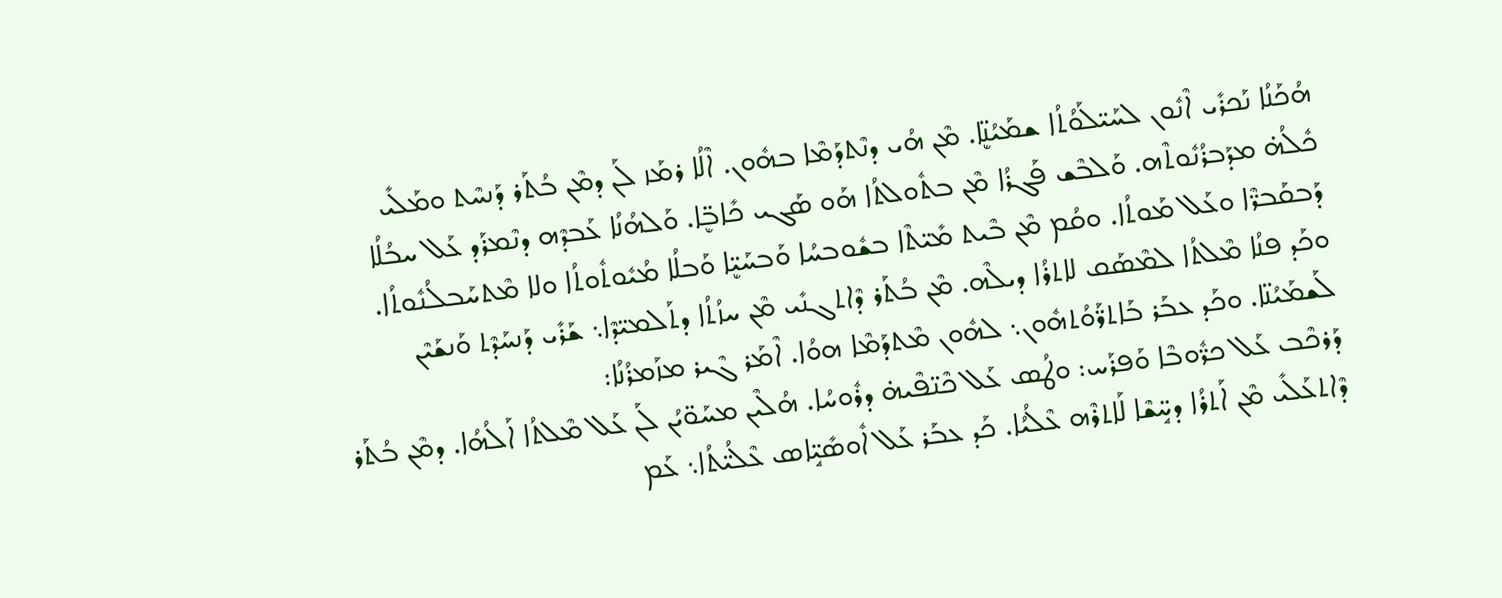ܗܳܟܰܢܳܐ ܢܰܟܪܺܝ ܐܶܢܽܘܢ ܠܚܰܝ̈ܠܰܘܳܬܳܐ ܫܡܰܝܳܢܷ̈ܐ. ܡܶܢ ܗܳܝ ܕܢܶܬܕܰܡܶܐ ܒܗܽܘܢ. ܐܶܠܳܐ ܪܡܰܙ ܠܰܢ ܕܡܶܢ ܒܳܬܰܪ ܕܰܢܚܶܬ ܘܡܰܠܺܝ ܟܽܠܳܗ̇ ܡܕܰܒܪܳܢܽܘܬܶܗ. ܘܰܠܒܶܫ ܦܰܓܪܳܐ ܡܶܢ ܒܬܽܘܠܬܳܐ ܗܰܘ ܣܰܓܝ ܟܺܐܒܷ̈ܐ. ܘܰܠܗܳܢܳܐ ܥܰܒܕܶܗ ܕܢܶܡܪܰܕ ܥܰܠ ܚܒܳܠܳܐ ܕܰܒܩܰܒܪ̈ܶܐ ܘܥܰܠ ܡܰܘܬܳܐ. ܘܩܳܡ ܡܶܢ ܒܶܝܬ ܡܺܝ̈ܬܶܐ ܒܫܽܘܒܚܳܐ ܘܰܒܚܰܝܷ̈ܐ ܘܰܒܠܳܐ ܡܳܝܽܘܬܽܘܬܳܐ ܘܠܐ ܡܶܬܚܰܒܠܳܢܽܘܬܳܐ. ܘܟܰܕ ܦܢܳܐ ܡܶܠܬܳܐ ܠܡܶܣܰܩ ܠܐܬܪܳܐ ܕܝܠܶܗ. ܡܶܢ ܒܳܬܰܪ ܕܶܐܬܓܢܺܝ ܡܶܢ ܚܙܳܬܳܐ ܕܬܰܠܡܝ̈ܕܶܐ܆ ܫܰܪܺܝ ܕܰܢܚܰܕܶܬ ܘܰܢܫܰܝܶܢ ܠܰܫܡܰܝܳܢ̈ܐ. ܘܟܰܕ ܥܒܰܪ ܒܰܐܬܪ̈ܰܘܳܬܗܽܘܢ܆ ܠܗܽܘܢ ܡܶܬܕܰܡܶܐ ܗܘܳܐ. ܐܶܡܰܪ ܓܶܝܪ ܡܙܰܡܪܳܢܳܐ:
ܕܰܪܟܶܒ ܥܰܠ ܟܪ̈ܽܘܒܶܐ ܘܰܦܪܰܚ: ܘܛܳܣ ܥܰܠ ܟܶܢ̈ܦܶܝܗ̇ ܕܪܽܘܚܳܐ. ܗܳܠܶܝܢ ܡܚܰܘ̈ܝܳܢ ܠܰܢ ܥܰܠ ܡܶܠܬܳܐ ܐܰܠܳܗܳܐ. ܕܡܶܢ ܒܳܬܰܪ ܕܶܐܬܥܰܠܺܝ ܡܶܢ ܐܰܬܪܳܐ ܕܚܱ̈ܫܶܐ ܠܰܐܬܪܶܗ ܥܶܠܳܝܳܐ. ܟܰܕ ܥܒܰܪ ܥܰܠ ‌ܐܽܘܣܺܝܱ̈ܐܣ ܥܶܠܳܝ̈ܬܳܐ܆ ܥܰܡ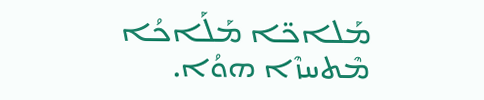ܡܰܠܐܟ̈ܐ ܡܰܠܰܐܟܳܐ ܡܶܬܚܙܶܐ ܗܘܳܐ.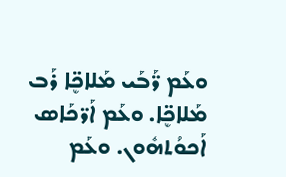ܘܥܰܡ ܪ̈ܰܒܰܝ ܡܰܠܐܟܷ̈ܐ ܪܰܒ ܡܰܠܐܟܷ̈ܐ. ܘܥܰܡ ܐܰܪ̈ܟܰܐܣ ܐܰܟܘܳܬܗܽܘܢ. ܘܥܰܡ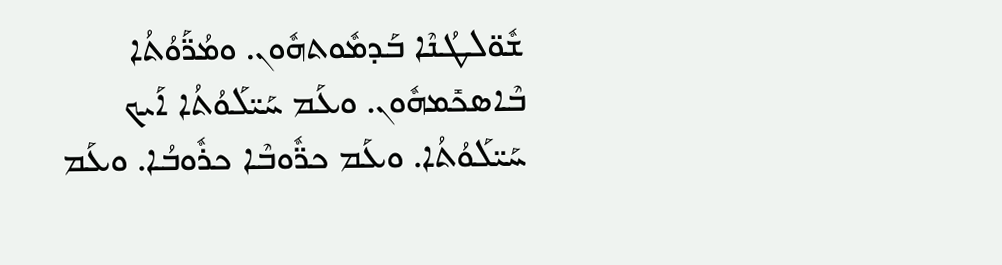ܫܽܘ̈ܠܛܳܢܶܐ ܒܰܕܡܽܘܬܗܽܘܢ. ܘܡܳܪ̈ܰܘܳܬܳܐ ܒܶܐܣܟܺܡܗܽܘܢ. ܘܥܰܡ ܚܰܝ̈ܠܰܘܳܬܳܐ ܐܰܝܟ ܚܰܝ̈ܠܰܘܳܬܳܐ. ܘܥܰܡ ܟܪ̈ܽܘܒܶܐ ܟܪܽܘܒܳܐ. ܘܥܰܡ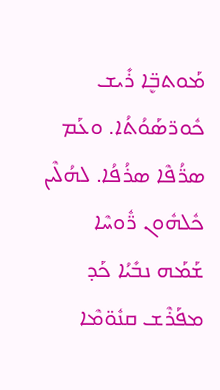ܡܰܘܬܒܷ̈ܐ ܪܺܝܫ ܟܽܘܪ̈ܣܰܘܳܬܳܐ. ܘܥܰܡ ܣܪ̈ܳܦܶܐ ܣܪܳܦܳܐ. ܠܗܳܠܶܝܢ ܟܽܠܗܽܘܢ ܪ̈ܽܘܚܶܐ ܫܰܡܰܗ ܢܒܺܝܳܐ ܟܰܕ ܡܦܰܪܶܫ ܩܢܽܘ̈ܡܶܐ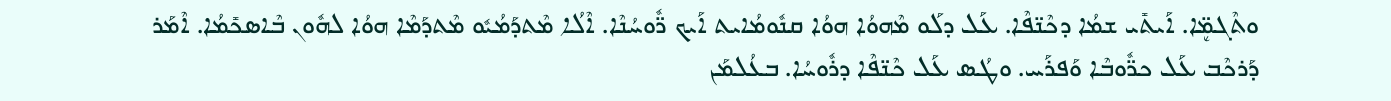ܘܬܶܓܡܷ̈ܐ. ܐܰܝܬܺܝ ܫܡܳܐ ܕܟܶܢ̈ܦܶܐ. ܥܰܠ ܕܠܰܘ ܡܶܗܘܳܐ ܗܘܳܐ ܩܢܽܘܡܳܐܝܬ ܐܰܝܟ ܪ̈ܽܘܚܳܢܶܐ. ܐܶܠܳܐ ܡܶܬܕܰܡܳܝܽܘ ܡܶܬܕܰܡܶܐ ܗܘܳܐ ܠܗܽܘܢ ܒܶܐܣܟܺܡܳܐ. ܐܶܡܰܪ ܕܰܪܟܶܒ ܥܰܠ ܟܪ̈ܽܘܒܶܐ ܘܰܦܪܰܚ. ܘܛܳܣ ܥܰܠ ܟܶܢ̈ܦܶܐ ܕܪܽܘܚܳܐ. ܒܥܳܠܡܰܢ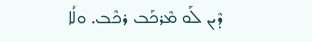ܕܶܝܢ ܠܰܘ ܡܶܪܟܰܒ ܪܟܶܒ. ܘܠܳܐ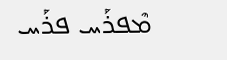ܡܶܦܪܰܚ ܦܪܰܚ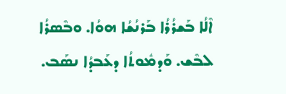ܐܶܠܳܐ ܒܰܫܪܳܪܳܐ ܒܰܪܢܳܫܳܐ ܗܘܳܐ. ܘܒܶܣܪܳܐ ܠܒܶܫ. ܘܰܕܡܽܘܬܳܐ ܕܥܰܒܕܳܐ ܢܣܰܒ.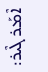ܐܶܡܰܪ ܓܶܝܪ: